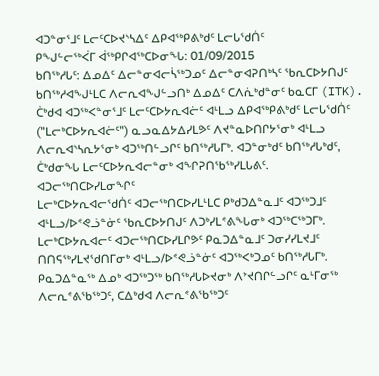ᐊᑐᓐᓂᕐᒧᑦ ᒪᓕᑦᑕᐅᔪᔅᓴᐃᑦ ᐃᑭᐊᖅᑭᕕᒃᑯᑦ ᒪᓕᒐᖁᑏᑦ
ᑭᖑᓪᓕᖅᐹᒥ ᐋᖅᑭᒋᐊᖅᑕᐅᓂᖓ: 01/09/2015
ᑲᑎᖅᓱᒐᑦ: ᐃᓄᐃᑦ ᐃᓕᓐᓂᐊᓕᓵᖅᑐᓄᑦ ᐃᓕᓐᓂᐊᕈᑎᒃᓴᑦ ᖃᕆᑕᐅᔭᑎᒍᑦ ᑲᑎᖅᓱᐊᖑᒻᒪᑕ ᐱᓕᕆᐊᖑᓪᓗᑎᒃ ᐃᓄᐃᑦ ᑕᐱᕇᒃᑯᓐᓂᑦ ᑲᓇᑕᒥ (ITK). ᑖᒃᑯᐊ ᐊᑐᖅᐸᓐᓂᕐᒧᑦ ᒪᓕᑦᑕᐅᔭᕆᐊᓖᑦ ᐊᒻᒪᓗ ᐃᑭᐊᖅᑭᕕᒃᑯᑦ ᒪᓕᒐᖁᑏᑦ ("ᒪᓕᒃᑕᐅᔭᕆᐊᓖᑦ") ᓇᓗᓇᐃᔭᐃᓯᒪᕗᑦ ᐱᔪᓐᓇᐅᑎᒋᔭᕐᓂᒃ ᐊᒻᒪᓗ ᐱᓕᕆᐊᔅᓴᕆᔭᕐᓂᒃ ᐊᑐᖅᑎᓪᓗᒋᑦ ᑲᑎᖅᓱᒐᒥᒃ. ᐊᑐᓐᓂᒃᑯᑦ ᑲᑎᖅᓱᒐᒃᑯᑦ, ᑖᒃᑯᓂᖓ ᒪᓕᑦᑕᐅᔭᕆᐊᓕᓐᓂᒃ ᐊᖏᕈᑎᖃᖅᓯᒪᒐᕕᑦ.
ᐊᑐᓕᖅᑎᑕᐅᓯᒪᓂᖏᑦ
ᒪᓕᒃᑕᐅᔭᕆᐊᓕᖁᑏᑦ ᐊᑐᓕᖅᑎᑕᐅᓯᒪᒻᒪᑕ ᑭᒃᑯᑐᐃᓐᓇᒧᑦ ᐊᑐᖅᑐᒧᑦ ᐊᒻᒪᓗ/ᐅᕝᕙᓘᓐᓃᑦ ᖃᕆᑕᐅᔭᑎᒍᑦ ᐱᑐᒃᓯᒪᕝᕕᖓᓂᒃ ᐊᑐᖅᑕᖅᑐᒥᒃ. ᒪᓕᒃᑕᐅᔭᕆᐊᓕᑦ ᐊᑐᓕᖅᑎᑕᐅᓯᒪᒋᕗᑦ ᑭᓇᑐᐃᓐᓇᒧᑦ ᑐᓂᓯᓯᒪᔪᒧᑦ ᑎᑎᕋᖅᓯᒪᔪᖁᑎᒥᓂᒃ ᐊᒻᒪᓗ/ᐅᕝᕙᓘᓐᓃᑦ ᐊᑐᖅᐸᒃᑐᓄᑦ ᑲᑎᖅᓱᒐᒥᒃ. ᑭᓇᑐᐃᓐᓇᖅ ᐃᓄᒃ ᐊᑐᖅᑐᖅ ᑲᑎᖅᓱᒐᐅᔪᓂᒃ ᐱᔾᔪᑎᒋᓪᓗᒋᑦ ᓇᒻᒥᓂᖅ ᐱᓕᕆᕝᕕᖃᖅᑐᑦ, ᑕᐃᒃᑯᐊ ᐱᓕᕆᕝᕕᖃᖅᑐᑦ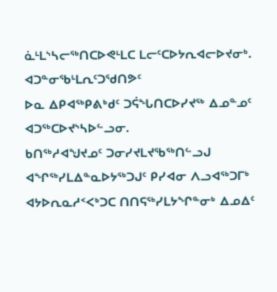ᓈᒻᒪᔅᓴᓕᖅᑎᑕᐅᕙᒻᒪᑕ ᒪᓕᑦᑕᐅᔭᕆᐊᓕᐅᔪᓂᒃ.
ᐊᑐᓐᓂᖃᒻᒪᕆᑦᑐᖁᑎᕗᑦ
ᐅᓇ ᐃᑭᐊᖅᑭᕕᒃᑯᑦ ᑐᕌᖓᑎᑕᐅᓯᔪᖅ ᐃᓄᓐᓄᑦ ᐊᑐᖅᑕᐅᔪᔅᓴᐅᓪᓗᓂ.
ᑲᑎᖅᓱᐊᖑᔪᓄᑦ ᑐᓂᓯᔪᒪᔪᖃᖅᑎᓪᓗᒍ ᐊᖏᖅᓯᒪᐃᓐᓇᐅᔭᖅᑐᒍᑦ ᑭᓯᐊᓂ ᐱᓗᐊᖅᑐᒥᒃ ᐊᔭᐅᕆᓇᓱᑉᐸᒃᑐᑕ ᑎᑎᕋᖅᓯᒪᔭᖏᓐᓂᒃ ᐃᓄᐃᑦ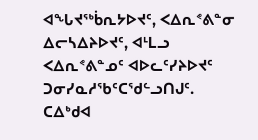ᐊᖓᔪᖅᑳᕆᔭᐅᔪᑦ, ᐸᐃᕆᕝᕕᓐᓂ ᐃᓕᓴᐃᔨᐅᔪᑦ, ᐊᒻᒪᓗ ᐸᐃᕆᕝᕕᓐᓄᑦ ᐊᐅᓚᑦᓯᔨᐅᔪᑦ ᑐᓂᓯᓇᓱᖃᑦᑕᖁᓪᓗᑎᒍᑦ.
ᑕᐃᒃᑯᐊ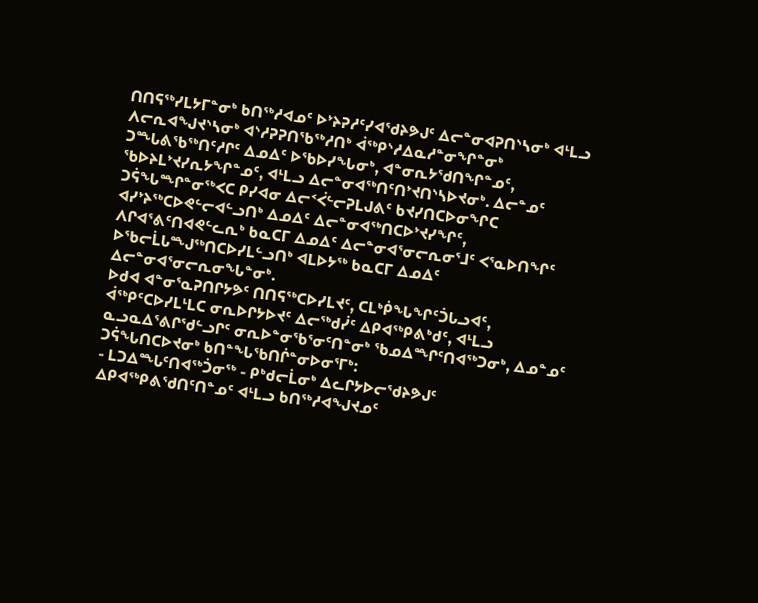ᑎᑎᕋᖅᓯᒪᔭᒥᓐᓂᒃ ᑲᑎᖅᓱᐊᓄᑦ ᐅᔾᔨᕈᓱᑦᓯᐊᖁᔨᕗᒍᑦ ᐃᓕᓐᓂᐊᕈᑎᔅᓴᓂᒃ ᐊᒻᒪᓗ ᐱᓕᕆᐊᖑᔪᔅᓴᓂᒃ ᐊᔅᓱᕈᕈᑎᖃᖅᓱᑎᒃ ᐋᖅᑭᔅᓱᐃᓇᓱᓐᓂᖏᓐᓂᒃ ᑐᖖᒐᕕᖃᖅᑎᑦᓱᒋᑦ ᐃᓄᐃᑦ ᐅᖃᐅᓯᖓᓂᒃ, ᐊᓐᓂᕆᔭᖁᑎᖏᓐᓄᑦ, ᖃᐅᔨᒪᔾᔪᓯᕆᔭᖏᓐᓄᑦ, ᐊᒻᒪᓗ ᐃᓕᓐᓂᐊᖅᑎᑦᑎᔾᔪᑎᔅᓴᐅᔪᓂᒃ. ᐃᓕᓐᓄᑦ ᑐᕌᖓᖖᒋᓐᓂᖅᐸᑕ ᑭᓯᐊᓂ ᐃᓕᑉᐹᓪᓕᕈᒪᒍᕕᑦ ᑲᔪᓯᑎᑕᐅᓂᖏᑕ ᐊᓯᔾᔨᖅᑕᐅᕙᓪᓕᐊᓪᓗᑎᒃ ᐃᓄᐃᑦ ᐃᓕᓐᓂᐊᖅᑎᑕᐅᔾᔪᓯᖏᑦ, ᐱᒋᐊᕐᕕᑦᑎᐊᕙᓪᓚᕆᒃ ᑲᓇᑕᒥ ᐃᓄᐃᑦ ᐃᓕᓐᓂᐊᕐᓂᓕᕆᓂᕐᒧᑦ ᐸᕐᓇᐅᑎᖏᑦ ᐅᖃᓕᒫᒐᖖᒍᖅᑎᑕᐅᓯᒪᓪᓗᑎᒃ ᐊᒪᐅᔭᖅ ᑲᓇᑕᒥ ᐃᓄᐃᑦ ᐃᓕᓐᓂᐊᕐᓂᓕᕆᓂᖓᓐᓂᒃ.
ᐅᑯᐊ ᐊᓐᓂᕐᓇᕈᑎᒋᔭᕗᑦ ᑎᑎᕋᖅᑕᐅᓯᒪᔪᑦ, ᑕᒪᒃᑮᖓᖏᑦᑑᒐᓗᐊᑦ, ᐋᖅᑭᑦᑕᐅᓯᒪᒻᒪᑕ ᓂᕆᐅᒋᔭᐅᔪᑦ ᐃᓕᖅᑯᓰᑦ ᐃᑭᐊᖅᑭᕕᒃᑯᑦ, ᐊᒻᒪᓗ ᓇᓗᓇᐃᕐᕕᒋᖁᓪᓗᒋᑦ ᓂᕆᐅᓐᓂᖃᕐᓂᑦᑎᓐᓂᒃ ᖃᓄᐃᖖᒋᑦᑎᐊᖅᑐᓂᒃ, ᐃᓄᓐᓄᑦ ᑐᕌᖓᑎᑕᐅᔪᓂᒃ ᑲᑎᓐᖓᖃᑎᒌᓐᓂᐅᓂᕐᒥᒃ:
- ᒪᑐᐃᖖᒐᑦᑎᐊᖅᑑᓂᖅ - ᑭᒃᑯᓕᒫᓂᒃ ᐃᓚᒋᔭᐅᓕᖁᔨᕗᒍᑦ ᐃᑭᐊᖅᑭᕕᖁᑎᑦᑎᓐᓄᑦ ᐊᒻᒪᓗ ᑲᑎᖅᓱᐊᖑᔪᓄᑦ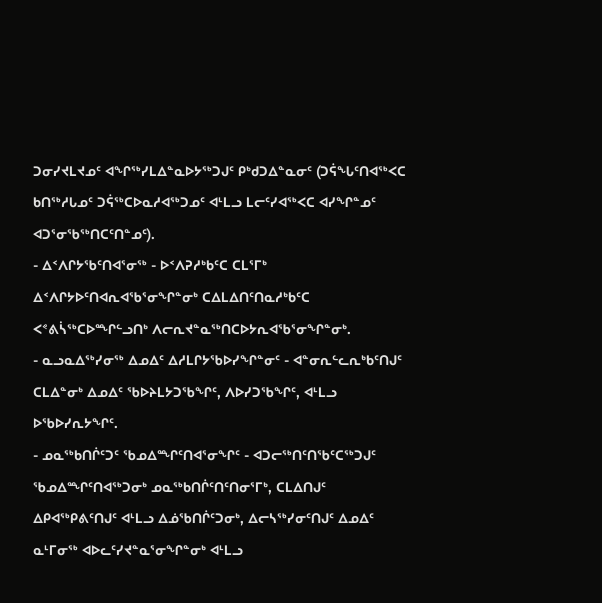ᑐᓂᓯᔪᒪᔪᓄᑦ ᐊᖏᖅᓯᒪᐃᓐᓇᐅᔭᖅᑐᒍᑦ ᑭᒃᑯᑐᐃᓐᓇᓂᑦ (ᑐᕌᖓᑦᑎᐊᖅᐸᑕ ᑲᑎᖅᓱᒐᓄᑦ ᑐᕌᖅᑕᐅᓇᓱᐊᖅᑐᓄᑦ ᐊᒻᒪᓗ ᒪᓕᑦᓯᐊᖅᐸᑕ ᐊᓯᖏᓐᓄᑦ ᐊᑐᕐᓂᖃᖅᑎᑕᑦᑎᓐᓄᑦ).
- ᐃᑉᐱᒋᔭᖃᑦᑎᐊᕐᓂᖅ - ᐅᑉᐱᕈᓱᒃᑲᑦᑕ ᑕᒪᕐᒥᒃ ᐃᑉᐱᒋᔭᐅᑦᑎᐊᕆᐊᖃᕐᓂᖏᓐᓂᒃ ᑕᐃᒪᐃᑎᑦᑎᓇᓱᒃᑲᑦᑕ ᐸᕝᕕᓵᖅᑕᐅᖖᒋᓪᓗᑎᒃ ᐱᓕᕆᔪᓐᓇᖅᑎᑕᐅᔭᕆᐊᖃᕐᓂᖏᓐᓂᒃ.
- ᓇᓗᓇᐃᖅᓯᓂᖅ ᐃᓄᐃᑦ ᐃᓱᒪᒋᔭᖃᐅᓯᖏᓐᓂᑦ - ᐊᓐᓂᕆᓪᓚᕆᒃᑲᑦᑎᒍᑦ ᑕᒪᐃᓐᓂᒃ ᐃᓄᐃᑦ ᖃᐅᔨᒪᔭᑐᖃᖏᑦ, ᐱᐅᓯᑐᖃᖏᑦ, ᐊᒻᒪᓗ ᐅᖃᐅᓯᕆᔭᖏᑦ.
- ᓄᓇᖅᑲᑎᒌᑦᑐᑦ ᖃᓄᐃᖖᒋᑦᑎᐊᕐᓂᖏᑦ - ᐊᑐᓕᖅᑎᑦᑎᖃᑦᑕᖅᑐᒍᑦ ᖃᓄᐃᖖᒋᑦᑎᐊᖅᑐᓂᒃ ᓄᓇᖅᑲᑎᒌᑦᑎᑦᑎᓂᕐᒥᒃ, ᑕᒪᐃᑎᒍᑦ ᐃᑭᐊᖅᑭᕕᑦᑎᒍᑦ ᐊᒻᒪᓗ ᐃᓅᖃᑎᒌᑦᑐᓂᒃ, ᐃᓕᓴᖅᓯᓂᑦᑎᒍᑦ ᐃᓄᐃᑦ ᓇᒻᒥᓂᖅ ᐊᐅᓚᑦᓯᔪᓐᓇᕐᓂᖏᓐᓂᒃ ᐊᒻᒪᓗ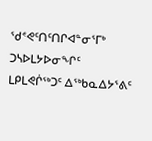ᖁᕝᕙᑦᑎᑦᑎᒋᐊᓐᓂᕐᒥᒃ ᑐᓴᐅᒪᔭᐅᓂᖏᑦ ᒪᑭᒪᕙᒌᖅᑐᑦ ᐃᖅᑲᓇᐃᔭᕐᕕᑦ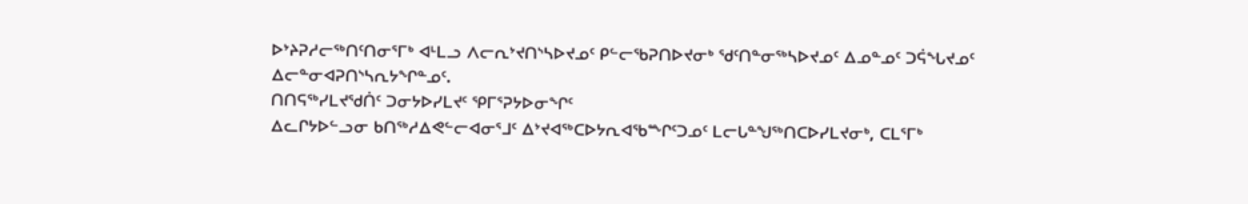ᐅᔾᔨᕈᓱᓕᖅᑎᑦᑎᓂᕐᒥᒃ ᐊᒻᒪᓗ ᐱᓕᕆᔾᔪᑎᔅᓴᐅᔪᓄᑦ ᑭᓪᓕᖃᕈᑎᐅᔪᓂᒃ ᖁᑦᑎᓐᓂᖅᓴᐅᔪᓄᑦ ᐃᓄᓐᓄᑦ ᑐᕌᖓᔪᓄᑦ ᐃᓕᓐᓂᐊᕈᑎᔅᓴᕆᔭᖏᓐᓄᑦ.
ᑎᑎᕋᖅᓯᒪᔪᖁᑏᑦ ᑐᓂᔭᐅᓯᒪᔪᑦ ᕿᒥᕐᕈᔭᐅᓂᖏᑦ
ᐃᓚᒋᔭᐅᓪᓗᓂ ᑲᑎᖅᓱᐃᕙᓪᓕᐊᓂᕐᒧᑦ ᐃᔾᔪᐊᖅᑕᐅᔭᕆᐊᖃᖖᒋᑦᑐᓄᑦ ᒪᓕᒐᓐᖑᖅᑎᑕᐅᓯᒪᔪᓂᒃ, ᑕᒪᕐᒥᒃ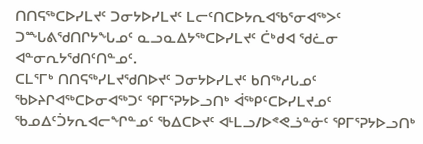ᑎᑎᕋᖅᑕᐅᓯᒪᔪᑦ ᑐᓂᔭᐅᓯᒪᔪᑦ ᒪᓕᑦᑎᑕᐅᔭᕆᐊᖃᕐᓂᐊᖅᐳᑦ ᑐᖖᒐᕕᖁᑎᒋᔭᖓᓄᑦ ᓇᓗᓇᐃᔭᖅᑕᐅᓯᒪᔪᑦ ᑖᒃᑯᐊ ᖁᓛᓂ ᐊᓐᓂᕆᔭᖁᑎᑦᑎᓐᓄᑦ.
ᑕᒪᕐᒥᒃ ᑎᑎᕋᖅᓯᒪᔪᖁᑎᐅᔪᑦ ᑐᓂᔭᐅᓯᒪᔪᑦ ᑲᑎᖅᓱᒐᓄᑦ ᖃᐅᔨᒋᐊᖅᑕᐅᓂᐊᖅᑐᑦ ᕿᒥᕐᕈᔭᐅᓗᑎᒃ ᐋᖅᑭᑦᑕᐅᓯᒪᔪᓄᑦ ᖃᓄᐃᑦᑑᔭᕆᐊᓕᖏᓐᓄᑦ ᖃᐃᑕᐅᔪᑦ ᐊᒻᒪᓗ/ᐅᕝᕙᓘᓐᓃᑦ ᕿᒥᕐᕈᔭᐅᓗᑎᒃ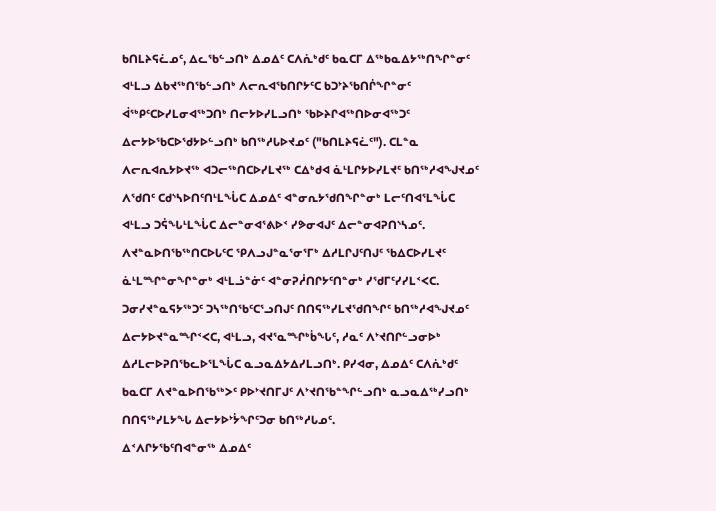ᑲᑎᒪᔨᕋᓛᓄᑦ, ᐃᓚᖃᓪᓗᑎᒃ ᐃᓄᐃᑦ ᑕᐱᕇᒃᑯᑦ ᑲᓇᑕᒥ ᐃᖅᑲᓇᐃᔭᖅᑎᖏᓐᓂᑦ ᐊᒻᒪᓗ ᐃᑲᔪᖅᑎᖃᓪᓗᑎᒃ ᐱᓕᕆᐊᖃᑎᒋᔭᑦᑕ ᑲᑐᔾᔨᖃᑎᒌᖏᓐᓂᑦ ᐋᖅᑭᑦᑕᐅᓯᒪᓂᐊᖅᑐᑎᒃ ᑎᓕᔭᐅᓯᒪᓗᑎᒃ ᖃᐅᔨᒋᐊᖅᑎᐅᓂᐊᖅᑐᑦ ᐃᓕᔭᐅᖃᑕᐅᖁᔭᐅᓪᓗᑎᒃ ᑲᑎᖅᓱᒐᐅᔪᓄᑦ ("ᑲᑎᒪᔨᕋᓛᑦ"). ᑕᒪᓐᓇ ᐱᓕᕆᐊᕆᔭᐅᔪᖅ ᐊᑐᓕᖅᑎᑕᐅᓯᒪᔪᖅ ᑕᐃᒃᑯᐊ ᓈᒻᒪᒋᔭᐅᓯᒪᔪᑦ ᑲᑎᖅᓱᐊᖑᔪᓄᑦ ᐱᖁᑎᑦ ᑕᑯᔅᓴᐅᑎᑦᑎᒻᒪᖔᑕ ᐃᓄᐃᑦ ᐊᓐᓂᕆᔭᖁᑎᖏᓐᓂᒃ ᒪᓕᑦᑎᐊᕐᒪᖔᑕ ᐊᒻᒪᓗ ᑐᕌᖓᒻᒪᖔᑕ ᐃᓕᓐᓂᐊᕐᕕᐅᑉ ᓯᕗᓂᐊᒍᑦ ᐃᓕᓐᓂᐊᕈᑎᔅᓴᓄᑦ. ᐱᔪᓐᓇᐅᑎᖃᖅᑎᑕᐅᒐᑦᑕ ᕿᐱᓗᒍᓐᓇᕐᓂᕐᒥᒃ ᐃᓱᒪᒋᒍᑦᑎᒍᑦ ᖃᐃᑕᐅᓯᒪᔪᑦ ᓈᒻᒪᖖᒋᓐᓂᖏᓐᓂᒃ ᐊᒻᒪᓘᓐᓃᑦ ᐊᓐᓂᕈᓲᑎᒋᔭᑦᑎᓐᓂᒃ ᓯᖁᒥᑦᓯᓯᒪᑉᐸᑕ. ᑐᓂᓯᔪᓐᓇᕋᔭᖅᑐᑦ ᑐᓴᖅᑎᖃᑦᑕᕐᓗᑎᒍᑦ ᑎᑎᕋᖅᓯᒪᔪᖁᑎᖏᑦ ᑲᑎᖅᓱᐊᖑᔪᓄᑦ ᐃᓕᔭᐅᔪᓐᓇᖖᒋᑉᐸᑕ, ᐊᒻᒪᓗ, ᐊᔪᕐᓇᖖᒋᒃᑳᖓᑦ, ᓱᓇᑦ ᐱᔾᔪᑎᒋᓪᓗᓂᐅᒃ ᐃᓱᒪᓕᐅᕈᑎᖃᓚᐅᕐᒪᖔᑕ ᓇᓗᓇᐃᔭᐃᓯᒪᓗᑎᒃ. ᑭᓯᐊᓂ, ᐃᓄᐃᑦ ᑕᐱᕇᒃᑯᑦ ᑲᓇᑕᒥ ᐱᔪᓐᓇᐅᑎᖃᖅᐳᑦ ᑭᐅᔾᔪᑎᒥᒍᑦ ᐱᔾᔪᑎᖃᓐᖏᓪᓗᑎᒃ ᓇᓗᓇᐃᖅᓯᓗᑎᒃ ᑎᑎᕋᖅᓯᒪᔭᖓ ᐃᓕᔭᐅᔾᔮᖏᑦᑐᓂ ᑲᑎᖅᓱᒐᓄᑦ.
ᐃᑉᐱᒋᔭᖃᑦᑎᐊᓐᓂᖅ ᐃᓄᐃᑦ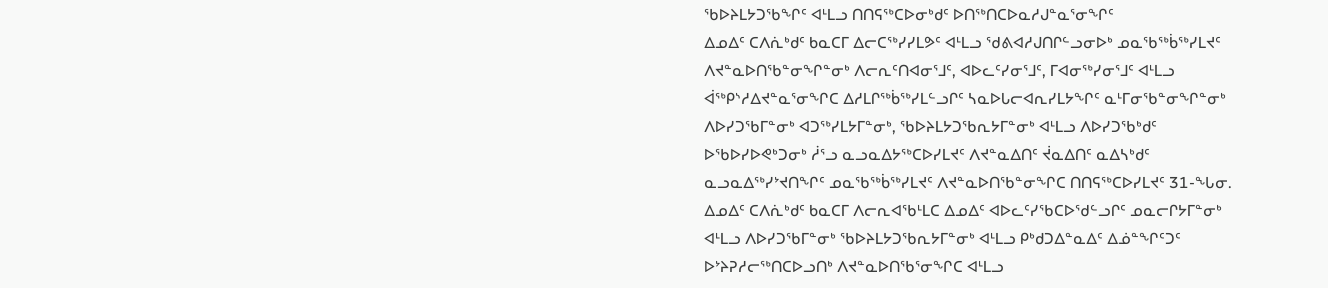ᖃᐅᔨᒪᔭᑐᖃᖏᑦ ᐊᒻᒪᓗ ᑎᑎᕋᖅᑕᐅᓂᒃᑯᑦ ᐅᑎᖅᑎᑕᐅᓇᓱᒍᓐᓇᕐᓂᖏᑦ
ᐃᓄᐃᑦ ᑕᐱᕇᒃᑯᑦ ᑲᓇᑕᒥ ᐃᓕᑕᖅᓯᓯᒪᕗᑦ ᐊᒻᒪᓗ ᖁᕕᐊᓱᒍᑎᒋᓪᓗᓂᐅᒃ ᓄᓇᖃᖅᑳᖅᓯᒪᔪᑦ ᐱᔪᓐᓇᐅᑎᖃᓐᓂᖏᓐᓂᒃ ᐱᓕᕆᑦᑎᐊᓂᕐᒧᑦ, ᐊᐅᓚᑦᓯᓂᕐᒧᑦ, ᒥᐊᓂᖅᓯᓂᕐᒧᑦ ᐊᒻᒪᓗ ᐋᖅᑭᔅᓱᐃᔪᓐᓇᕐᓂᖏᑕ ᐃᓱᒪᒋᖅᑳᖅᓯᒪᓪᓗᒋᑦ ᓴᓇᐅᒐᓕᐊᕆᓯᒪᔭᖏᑦ ᓇᒻᒥᓂᖃᓐᓂᖏᓐᓂᒃ ᐱᐅᓯᑐᖃᒥᓐᓂᒃ ᐊᑐᖅᓯᒪᔭᒥᓐᓂᒃ, ᖃᐅᔨᒪᔭᑐᖃᕆᔭᒥᓐᓂᒃ ᐊᒻᒪᓗ ᐱᐅᓯᑐᖃᒃᑯᑦ ᐅᖃᐅᓯᐅᕙᒃᑐᓂᒃ ᓲᕐᓗ ᓇᓗᓇᐃᔭᖅᑕᐅᓯᒪᔪᑦ ᐱᔪᓐᓇᐃᑎᑦ ᔫᓇᐃᑎᑦ ᓇᐃᓴᒃᑯᑦ ᓇᓗᓇᐃᖅᓯᔾᔪᑎᖏᑦ ᓄᓇᖃᖅᑳᖅᓯᒪᔪᑦ ᐱᔪᓐᓇᐅᑎᖃᓐᓂᖏᑕ ᑎᑎᕋᖅᑕᐅᓯᒪᔪᑦ 31-ᖓᓂ. ᐃᓄᐃᑦ ᑕᐱᕇᒃᑯᑦ ᑲᓇᑕᒥ ᐱᓕᕆᐊᖃᒻᒪᑕ ᐃᓄᐃᑦ ᐊᐅᓚᑦᓯᖃᑕᐅᖁᓪᓗᒋᑦ ᓄᓇᓕᒋᔭᒥᓐᓂᒃ ᐊᒻᒪᓗ ᐱᐅᓯᑐᖃᒥᓐᓂᒃ ᖃᐅᔨᒪᔭᑐᖃᕆᔭᒥᓐᓂᒃ ᐊᒻᒪᓗ ᑭᒃᑯᑐᐃᓐᓇᐃᑦ ᐃᓅᓐᖏᑦᑐᑦ ᐅᔾᔨᕈᓱᓕᖅᑎᑕᐅᓗᑎᒃ ᐱᔪᓐᓇᐅᑎᖃᕐᓂᖏᑕ ᐊᒻᒪᓗ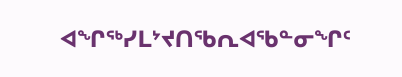ᐊᖏᖅᓯᒪᔾᔪᑎᖃᕆᐊᖃᓐᓂᖏᑦ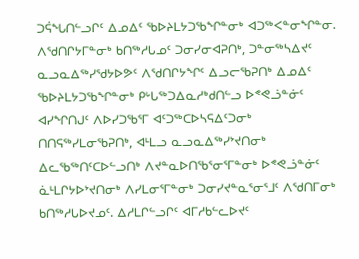ᑐᕌᖓᑎᓪᓗᒋᑦ ᐃᓄᐃᑦ ᖃᐅᔨᒪᔭᑐᖃᖏᓐᓂᒃ ᐊᑐᖅᐸᓐᓂᖏᓐᓂ.
ᐱᖁᑎᒋᔭᒥᓐᓂᒃ ᑲᑎᖅᓱᒐᓄᑦ ᑐᓂᓯᓂᐊᕈᑎᒃ, ᑐᓐᓂᖅᓴᐃᔪᑦ ᓇᓗᓇᐃᖅᓯᖁᔭᐅᕗᑦ ᐱᖁᑎᒋᔭᖏᑦ ᐃᓗᓕᖃᕈᑎᒃ ᐃᓄᐃᑦ ᖃᐅᔨᒪᔭᑐᖃᖏᓐᓂᒃ ᑭᒡᒐᖅᑐᐃᓇᓱᒃᑯᑎᓪᓗ ᐅᕝᕙᓘᓐᓃᑦ ᐊᓯᖏᑎᒍᑦ ᐱᐅᓯᑐᖃᕐᒥ ᐊᑦᑐᖅᑕᐅᓴᕋᐃᑦᑐᓂᒃ ᑎᑎᕋᖅᓯᒪᓂᖃᕈᑎᒃ, ᐊᒻᒪᓗ ᓇᓗᓇᐃᖅᓯᔾᔪᑎᓂᒃ ᐃᓚᖃᖅᑎᑦᑕᐅᓪᓗᑎᒃ ᐱᔪᓐᓇᐅᑎᖃᕐᓂᕐᒥᓐᓂᒃ ᐅᕝᕙᓘᓐᓃᑦ ᓈᒻᒪᒋᔭᐅᔾᔪᑎᓂᒃ ᐱᓯᒪᓂᕐᒥᓐᓂᒃ ᑐᓂᓯᔪᓐᓇᕐᓂᕐᒧᑦ ᐱᖁᑎᒥᓂᒃ ᑲᑎᖅᓱᒐᐅᔪᓄᑦ. ᐃᓱᒪᒋᓪᓗᒋᑦ ᐊᒥᓱᑲᓪᓚᐅᔪᑦ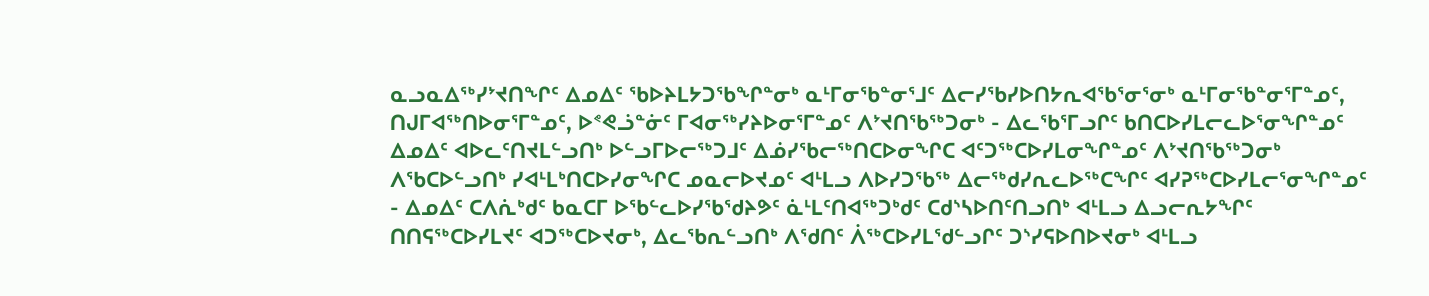ᓇᓗᓇᐃᖅᓯᔾᔪᑎᖏᑦ ᐃᓄᐃᑦ ᖃᐅᔨᒪᔭᑐᖃᖏᓐᓂᒃ ᓇᒻᒥᓂᖃᓐᓂᕐᒧᑦ ᐃᓕᓯᖃᓯᐅᑎᔭᕆᐊᖃᕐᓂᕐᓂᒃ ᓇᒻᒥᓂᖃᓐᓂᕐᒥᓐᓄᑦ, ᑎᒍᒥᐊᖅᑎᐅᓂᕐᒥᓐᓄᑦ, ᐅᕝᕙᓘᓐᓃᑦ ᒥᐊᓂᖅᓯᔨᐅᓂᕐᒥᓐᓄᑦ ᐱᔾᔪᑎᖃᖅᑐᓂᒃ - ᐃᓚᖃᕐᒥᓗᒋᑦ ᑲᑎᑕᐅᓯᒪᓕᓚᐅᕐᓂᖏᓐᓄᑦ ᐃᓄᐃᑦ ᐊᐅᓚᑦᑎᔪᒪᓪᓗᑎᒃ ᐅᓪᓗᒥᐅᓕᖅᑐᒧᑦ ᐃᓅᓯᖃᓕᖅᑎᑕᐅᓂᖏᑕ ᐊᑦᑐᖅᑕᐅᓯᒪᓂᖏᓐᓄᑦ ᐱᔾᔪᑎᖃᖅᑐᓂᒃ ᐱᖃᑕᐅᓪᓗᑎᒃ ᓯᐊᒻᒪᒃᑎᑕᐅᓯᓂᖏᑕ ᓄᓇᓕᐅᔪᓄᑦ ᐊᒻᒪᓗ ᐱᐅᓯᑐᖃᖅ ᐃᓕᖅᑯᓯᕆᓚᐅᖅᑕᖏᑦ ᐊᓯᕈᖅᑕᐅᓯᒪᓕᕐᓂᖏᓐᓄᑦ - ᐃᓄᐃᑦ ᑕᐱᕇᒃᑯᑦ ᑲᓇᑕᒥ ᐅᖃᓪᓚᐅᓯᖃᖁᔨᕗᑦ ᓈᒻᒪᑦᑎᐊᖅᑐᒃᑯᑦ ᑕᑯᔅᓴᐅᑎᑦᑎᓗᑎᒃ ᐊᒻᒪᓗ ᐃᓗᓕᕆᔭᖏᑦ ᑎᑎᕋᖅᑕᐅᓯᒪᔪᑦ ᐊᑐᖅᑕᐅᔪᓂᒃ, ᐃᓚᖃᕆᓪᓗᑎᒃ ᐱᖁᑎᑦ ᐲᖅᑕᐅᓯᒪᖁᓪᓗᒋᑦ ᑐᔅᓯᕋᐅᑎᐅᔪᓂᒃ ᐊᒻᒪᓗ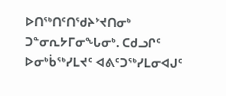ᐅᑎᖅᑎᑦᑎᖁᔨᔾᔪᑎᓂᒃ ᑐᓐᓂᕆᔭᒥᓂᖓᓂᒃ. ᑕᑯᓗᒋᑦ ᐅᓂᒃᑳᖅᓯᒪᔪᑦ ᐊᕕᑦᑐᖅᓯᒪᓂᐊᒍᑦ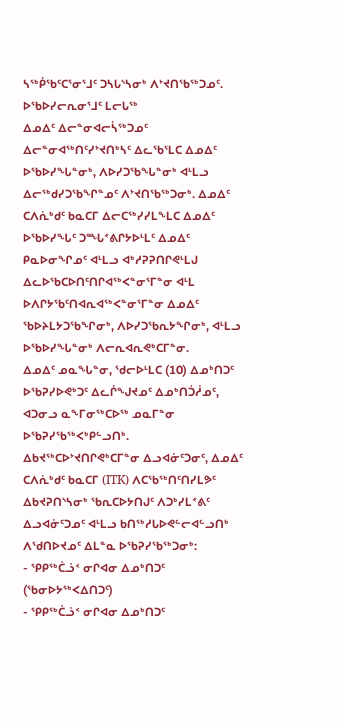ᓴᖅᑮᖃᑦᑕᕐᓂᕐᒧᑦ ᑐᓴᒐᔅᓴᓂᒃ ᐱᔾᔪᑎᖃᖅᑐᓄᑦ.
ᐅᖃᐅᓯᓕᕆᓂᕐᒧᑦ ᒪᓕᒐᖅ
ᐃᓄᐃᑦ ᐃᓕᓐᓂᐊᓕᓵᖅᑐᓄᑦ ᐃᓕᓐᓂᐊᖅᑎᑦᓯᔾᔪᑎᒃᓴᑦ ᐃᓚᖃᕐᒪᑕ ᐃᓄᐃᑦ ᐅᖃᐅᓯᖓᓐᓂᒃ, ᐱᐅᓯᑐᖃᖓᓐᓂᒃ ᐊᒻᒪᓗ ᐃᓕᖅᑯᓯᑐᖃᖏᓐᓄᑦ ᐱᔾᔪᑎᖃᖅᑐᓂᒃ. ᐃᓄᐃᑦ ᑕᐱᕇᒃᑯᑦ ᑲᓇᑕᒥ ᐃᓕᑕᖅᓯᓯᒪᖕᒪᑕ ᐃᓄᐃᑦ ᐅᖃᐅᓯᖓᑦ ᑐᖖᒐᕝᕕᒋᔭᐅᒻᒪᑦ ᐃᓄᐃᑦ ᑭᓇᐅᓂᖏᓄᑦ ᐊᒻᒪᓗ ᐊᒃᓱᕈᕈᑎᒋᕙᒻᒪᒍ ᐃᓚᐅᖃᑕᐅᑎᑦᑎᒋᐊᖅᐸᓐᓂᕐᒥᓐᓂ ᐊᒻᒪ ᐅᐱᒋᔭᖃᑦᑎᐊᕆᐊᖅᐸᓐᓂᕐᒥᓐᓂ ᐃᓄᐃᑦ ᖃᐅᔨᒪᔭᑐᖃᖏᓂᒃ, ᐱᐅᓯᑐᖃᕆᔭᖏᓂᒃ, ᐊᒻᒪᓗ ᐅᖃᐅᓯᖓᓐᓂᒃ ᐱᓕᕆᐊᕆᕙᒃᑕᒥᓐᓂ.
ᐃᓄᐃᑦ ᓄᓇᖓᓐᓂ, ᖁᓕᐅᒻᒪᑕ (10) ᐃᓄᒃᑎᑐᑦ ᐅᖃᕈᓯᐅᕙᒃᑐᑦ ᐃᓚᒌᖑᔪᓄᑦ ᐃᓄᒃᑎᑑᓲᓄᑦ, ᐊᑐᓂᓗ ᓇᖕᒥᓂᖅᑕᐅᖅ ᓄᓇᒥᓐᓂ ᐅᖃᕈᓯᖃᖅᐸᒃᑭᓪᓗᑎᒃ.
ᐃᑲᔪᖅᑕᐅᔾᔪᑎᒋᕙᒃᑕᒥᓐᓂ ᐃᓗᐊᓃᑦᑐᓂᑦ, ᐃᓄᐃᑦ ᑕᐱᕇᒃᑯᑦ ᑲᓇᑕᒥ (ITK) ᐱᑕᖃᖅᑎᑦᑎᓯᒪᕗᑦ ᐃᑲᔪᕈᑎᔅᓴᓂᒃ ᖃᕆᑕᐅᔭᑎᒍᑦ ᐱᑐᒃᓯᒪᕝᕕᑦ ᐃᓗᐊᓃᑦᑐᓄᑦ ᐊᒻᒪᓗ ᑲᑎᖅᓱᒐᐅᕙᓪᓕᐊᓪᓗᑎᒃ ᐱᖁᑎᐅᔪᓄᑦ ᐃᒪᓐᓇ ᐅᖃᕈᓯᖃᖅᑐᓂᒃ:
- ᕿᑭᖅᑖᓘᑉ ᓂᒋᐊᓂ ᐃᓄᒃᑎᑐᑦ (ᖃᓂᐅᔭᖅᐸᐃᑎᑐᑦ)
- ᕿᑭᖅᑖᓘᑉ ᓂᒋᐊᓂ ᐃᓄᒃᑎᑐᑦ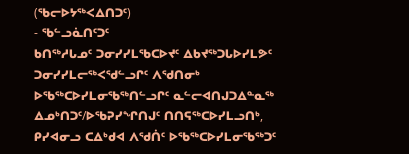(ᖃᓕᐅᔭᖅᐸᐃᑎᑐᑦ)
- ᖃᓪᓗᓈᑎᑦᑐᑦ
ᑲᑎᖅᓱᒐᓄᑦ ᑐᓂᓯᓯᒪᖃᑕᐅᔪᑦ ᐃᑲᔪᖅᑐᒐᐅᓯᒪᕗᑦ ᑐᓂᓯᓯᒪᓕᖅᐸᖁᓪᓗᒋᑦ ᐱᖁᑎᓂᒃ ᐅᖃᖅᑕᐅᓯᒪᓂᖃᖅᑎᓪᓗᒋᑦ ᓇᓪᓕᐊᑎᒍᑐᐃᓐᓇᖅ ᐃᓄᒃᑎᑐᑦ/ᐅᖃᕈᓯᖏᑎᒍᑦ ᑎᑎᕋᖅᑕᐅᓯᒪᓗᑎᒃ, ᑭᓯᐊᓂᓗ ᑕᐃᒃᑯᐊ ᐱᖁᑏᑦ ᐅᖃᖅᑕᐅᓯᒪᓂᖃᖅᑐᑦ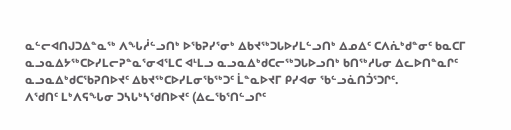ᓇᓪᓕᐊᑎᒍᑐᐃᓐᓇᖅ ᐱᖓᓲᓪᓗᑎᒃ ᐅᖃᕈᓯᕐᓂᒃ ᐃᑲᔪᖅᑐᒐᐅᓯᒪᓪᓗᑎᒃ ᐃᓄᐃᑦ ᑕᐱᕇᒃᑯᓐᓂᑦ ᑲᓇᑕᒥ ᓇᓗᓇᐃᔭᖅᑕᐅᓯᒪᓕᕈᓐᓇᕐᓂᐊᕐᒪᑕ ᐊᒻᒪᓗ ᓇᓗᓇᐃᒃᑯᑕᓕᖅᑐᒐᐅᓗᑎᒃ ᑲᑎᖅᓱᒐᓂ ᐃᓚᐅᑎᓐᓇᒋᑦ ᓇᓗᓇᐃᒃᑯᑕᖃᕈᑎᐅᔪᑦ ᐃᑲᔪᖅᑕᐅᓯᒪᓂᖃᖅᑐᑦ ᒫᓐᓇᐅᔪᒥ ᑭᓯᐊᓂ ᖃᓪᓗᓈᑎᑑᕐᑐᒋᑦ.
ᐱᖁᑎᑦ ᒪᒃᐱᕋᖓᓂ ᑐᓴᒐᒃᓴᖁᑎᐅᔪᑦ (ᐃᓚᖃᕐᑎᓪᓗᒋᑦ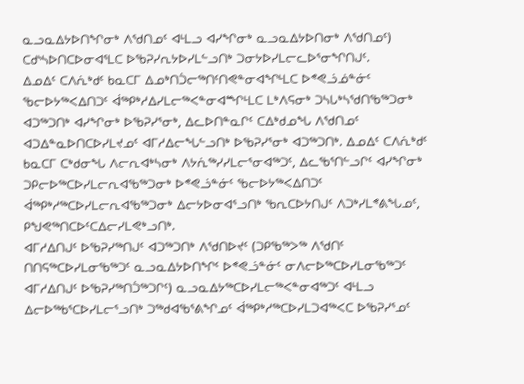ᓇᓗᓇᐃᔭᐅᑎᖏᓂᒃ ᐱᖁᑎᓄᑦ ᐊᒻᒪᓗ ᐊᓯᖏᓂᒃ ᓇᓗᓇᐃᔭᐅᑎᓂᒃ ᐱᖁᑎᓄᑦ) ᑕᑯᔅᓴᐅᑎᑕᐅᓂᐊᕐᒪᑕ ᐅᖃᕈᓯᕆᔭᐅᓯᒪᓪᓗᑎᒃ ᑐᓂᔭᐅᓯᒪᓕᓚᐅᕐᓂᖏᑎᒍᑦ.
ᐃᓄᐃᑦ ᑕᐱᕇᒃᑯᑦ ᑲᓇᑕᒥ ᐃᓄᒃᑎᑑᓕᖅᑎᑦᑎᕙᓐᓂᐊᖏᒻᒪᑕ ᐅᕝᕙᓘᓅᓐᓃᑦ ᖃᓕᐅᔭᖅᐸᐃᑎᑐᑦ ᐋᖅᑭᒃᓱᐃᓯᒪᓕᖅᐸᓐᓂᐊᖖᒋᒻᒪᑕ ᒪᒃᐱᕋᓂᒃ ᑐᓴᒐᒃᓴᖁᑎᖃᖅᑐᓂᒃ ᐊᑐᖅᑐᑎᒃ ᐊᓯᖏᓂᒃ ᐅᖃᕈᓯᕐᓂᒃ, ᐃᓚᐅᑎᓐᓇᒋᑦ ᑕᐃᒃᑯᓄᖓ ᐱᖁᑎᓄᑦ ᐊᑐᐃᓐᓇᐅᑎᑕᐅᓯᒪᔪᓄᑦ ᐊᒥᓱᐃᓕᖓᓪᓗᑎᒃ ᐅᖃᕈᓯᕐᓂᒃ ᐊᑐᖅᑐᑎᒃ. ᐃᓄᐃᑦ ᑕᐱᕇᒃᑯᑦ ᑲᓇᑕᒥ ᑕᒃᑯᓂᖓ ᐱᓕᕆᐊᒃᓴᓂᒃ ᐱᔭᕇᖅᓯᓯᒪᓕᕐᓂᐊᖅᑐᑦ, ᐃᓚᖃᕐᑎᓪᓗᒋᑦ ᐊᓯᖏᓂᒃ ᑐᑭᓕᐅᖅᑕᐅᓯᒪᓕᕆᐊᖃᖅᑐᓂᒃ ᐅᕝᕙᓘᓐᓃᑦ ᖃᓕᐅᔭᖅᐸᐃᑎᑐᑦ ᐋᖅᑭᒃᓱᖅᑕᐅᓯᒪᓕᕆᐊᖃᖅᑐᓂᒃ ᐃᓕᔭᐅᓂᐊᕐᓗᑎᒃ ᖃᕆᑕᐅᔭᑎᒍᑦ ᐱᑐᒃᓯᒪᕝᕕᖓᓄᑦ, ᑭᖑᕙᖅᑎᑕᐅᑦᑕᐃᓕᓯᒪᕙᒃᓗᑎᒃ.
ᐊᒥᓱᐃᑎᒍᑦ ᐅᖃᕈᓯᖅᑎᒍᑦ ᐊᑐᖅᑐᑎᒃ ᐱᖁᑎᐅᔪᑦ (ᑐᑭᖃᖅᐳᖅ ᐱᖁᑎᑦ ᑎᑎᕋᖅᑕᐅᓯᒪᓂᖃᖅᑐᑦ ᓇᓗᓇᐃᔭᐅᑎᖏᑦ ᐅᕝᕙᓘᓐᓃᑦ ᓂᐱᓕᐅᖅᑕᐅᓯᒪᓂᖃᖅᑐᑦ ᐊᒥᓱᐃᑎᒍᑦ ᐅᖃᕈᓯᖅᑎᑑᖅᑐᒋᑦ) ᓇᓗᓇᐃᔭᖅᑕᐅᓯᒪᓕᖅᐸᓐᓂᐊᖅᑐᑦ ᐊᒻᒪᓗ ᐃᓕᐅᖅᑲᕐᑕᐅᓯᒪᓕᕐᓗᑎᒃ ᑐᖅᑯᐊᖃᕐᕕᖏᓄᑦ ᐋᖅᑭᒃᓱᖅᑕᐅᓯᒪᑐᐊᖅᐸᑕ ᐅᖃᕈᓯᕐᓄᑦ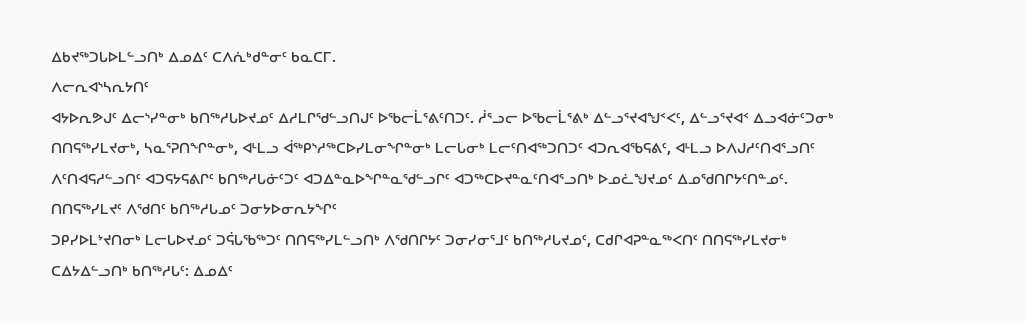ᐃᑲᔪᖅᑐᒐᐅᒪᓪᓗᑎᒃ ᐃᓄᐃᑦ ᑕᐱᕇᒃᑯᓐᓂᑦ ᑲᓇᑕᒥ.
ᐱᓕᕆᐊᔅᓴᕆᔭᑎᑦ
ᐊᔭᐅᕆᕗᒍᑦ ᐃᓕᔅᓯᓐᓂᒃ ᑲᑎᖅᓱᒐᐅᔪᓄᑦ ᐃᓱᒪᒋᖁᓪᓗᑎᒍᑦ ᐅᖃᓕᒫᕐᕕᑦᑎᑐᑦ. ᓲᕐᓗᓕ ᐅᖃᓕᒫᕐᕕᒃ ᐃᓪᓗᕐᔪᐊᖑᑉᐸᑦ, ᐃᓪᓗᕐᔪᐊᑉ ᐃᓗᐊᓃᑦᑐᓂᒃ ᑎᑎᕋᖅᓯᒪᔪᓂᒃ, ᓴᓇᕐᕈᑎᖏᓐᓂᒃ, ᐊᒻᒪᓗ ᐋᖅᑭᔅᓱᖅᑕᐅᓯᒪᓂᖏᓐᓂᒃ ᒪᓕᒐᓂᒃ ᒪᓕᑦᑎᐊᖅᑐᑎᑐᑦ ᐊᑐᕆᐊᖃᕋᕕᑦ, ᐊᒻᒪᓗ ᐅᐱᒍᓱᑦᑎᐊᕐᓗᑎᑦ ᐱᑦᑎᐊᕋᓱᓪᓗᑎᑦ ᐊᑐᕋᔭᕋᕕᒋᑦ ᑲᑎᖅᓱᒐᓃᑦᑐᑦ ᐊᑐᐃᓐᓇᐅᖏᓐᓇᖁᓪᓗᒋᑦ ᐊᑐᖅᑕᐅᔪᓐᓇᑦᑎᐊᕐᓗᑎᒃ ᐅᓄᓛᖑᔪᓄᑦ ᐃᓄᖁᑎᒋᔭᑦᑎᓐᓄᑦ.
ᑎᑎᕋᖅᓯᒪᔪᑦ ᐱᖁᑎᑦ ᑲᑎᖅᓱᒐᓄᑦ ᑐᓂᔭᐅᓂᕆᔭᖏᑦ
ᑐᑭᓯᐅᒪᔾᔪᑎᓂᒃ ᒪᓕᒐᐅᔪᓄᑦ ᑐᕌᒐᖃᖅᑐᑦ ᑎᑎᕋᖅᓯᒪᓪᓗᑎᒃ ᐱᖁᑎᒋᔭᑦ ᑐᓂᓯᓂᕐᒧᑦ ᑲᑎᖅᓱᒐᔪᓄᑦ, ᑕᑯᒋᐊᕈᓐᓇᖅᐸᑎᑦ ᑎᑎᕋᖅᓯᒪᔪᓂᒃ ᑕᐃᔭᐃᓪᓗᑎᒃ ᑲᑎᖅᓱᒐᑦ: ᐃᓄᐃᑦ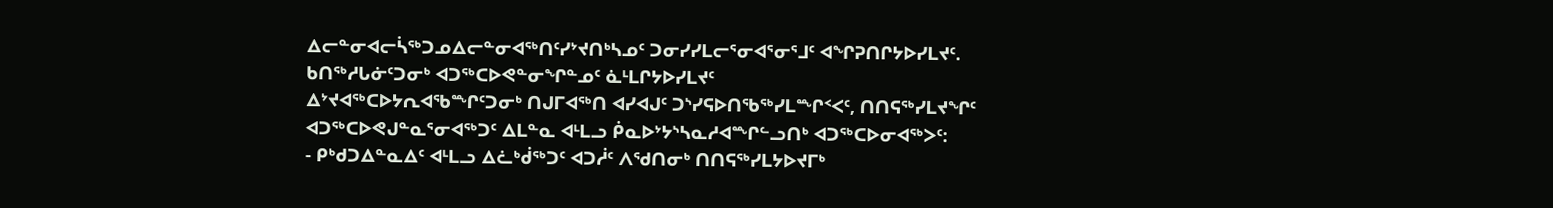ᐃᓕᓐᓂᐊᓕᓵᖅᑐᓄᐃᓕᓐᓂᐊᖅᑎᑦᓯᔾᔪᑎᒃᓴᓄᑦ ᑐᓂᓯᓯᒪᓕᕐᓂᐊᕐᓂᕐᒧᑦ ᐊᖏᕈᑎᒋᔭᐅᓯᒪᔪᑦ.
ᑲᑎᖅᓱᒐᓃᑦᑐᓂᒃ ᐊᑐᖅᑕᐅᕙᓐᓂᖏᓐᓄᑦ ᓈᒻᒪᒋᔭᐅᓯᒪᔪᑦ
ᐃᔾᔪᐊᖅᑕᐅᔭᕆᐊᖃᖖᒋᑦᑐᓂᒃ ᑎᒍᒥᐊᖅᑎ ᐊᓯᐊᒍᑦ ᑐᔅᓯᕋᐅᑎᖃᖅᓯᒪᖖᒋᑉᐸᑦ, ᑎᑎᕋᖅᓯᒪᔪᖏᑦ ᐊᑐᖅᑕᐅᕙᒍᓐᓇᕐᓂᐊᖅᑐᑦ ᐃᒪᓐᓇ ᐊᒻᒪᓗ ᑮᓇᐅᔾᔭᔅᓴᓇᓱᐊᖖᒋᓪᓗᑎᒃ ᐊᑐᖅᑕᐅᓂᐊᖅᐳᑦ:
- ᑭᒃᑯᑐᐃᓐᓇᐃᑦ ᐊᒻᒪᓗ ᐃᓛᒃᑰᖅᑐᑦ ᐊᑐᓲᑦ ᐱᖁᑎᓂᒃ ᑎᑎᕋᖅᓯᒪᔭᐅᔪᒥᒃ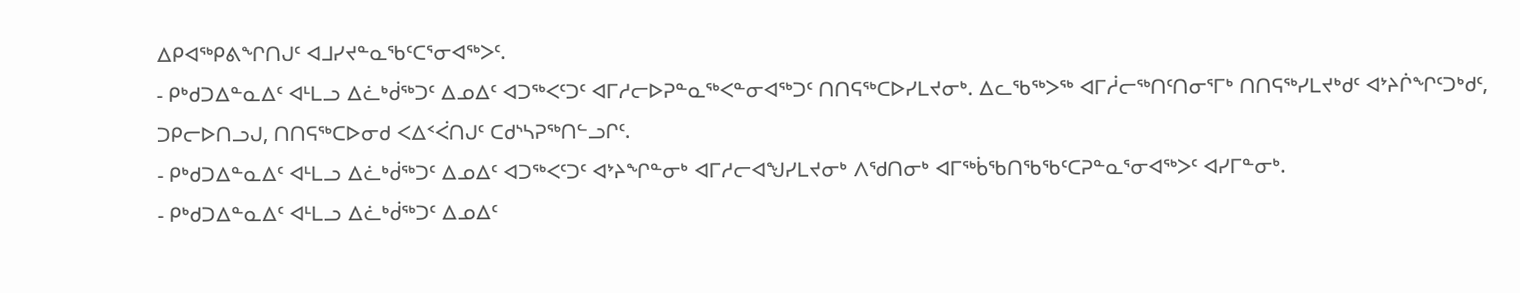ᐃᑭᐊᖅᑭᕕᖏᑎᒍᑦ ᐊᒧᓯᔪᓐᓇᖃᑦᑕᕐᓂᐊᖅᐳᑦ.
- ᑭᒃᑯᑐᐃᓐᓇᐃᑦ ᐊᒻᒪᓗ ᐃᓛᒃᑰᖅᑐᑦ ᐃᓄᐃᑦ ᐊᑐᖅᐸᑦᑐᑦ ᐊᒥᓱᓕᐅᕈᓐᓇᖅᐸᓐᓂᐊᖅᑐᑦ ᑎᑎᕋᖅᑕᐅᓯᒪᔪᓂᒃ. ᐃᓚᖃᖅᐳᖅ ᐊᒥᓲᓕᖅᑎᑦᑎᓂᕐᒥᒃ ᑎᑎᕋᖅᓯᒪᔪᒃᑯᑦ ᐊᔾᔨᒌᖏᑦᑐᒃᑯᑦ, ᑐᑭᓕᐅᑎᓗᒍ, ᑎᑎᕋᖅᑕᐅᓂᑯ ᐸᐃᑉᐹᑎᒍᑦ ᑕᑯᔅᓴᕈᖅᑎᓪᓗᒋᑦ.
- ᑭᒃᑯᑐᐃᓐᓇᐃᑦ ᐊᒻᒪᓗ ᐃᓛᒃᑰᖅᑐᑦ ᐃᓄᐃᑦ ᐊᑐᖅᐸᑦᑐᑦ ᐊᔾᔨᖏᓐᓂᒃ ᐊᒥᓱᓕᐊᖑᓯᒪᔪᓂᒃ ᐱᖁᑎᓂᒃ ᐊᒥᖅᑳᖃᑎᖃᖃᑦᑕᕈᓐᓇᕐᓂᐊᖅᐳᑦ ᐊᓯᒥᓐᓂᒃ.
- ᑭᒃᑯᑐᐃᓐᓇᐃᑦ ᐊᒻᒪᓗ ᐃᓛᒃᑰᖅᑐᑦ ᐃᓄᐃᑦ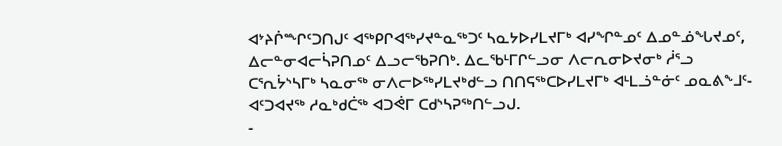ᐊᔾᔨᒌᖖᒋᑦᑐᑎᒍᑦ ᐊᖅᑭᒋᐊᖅᓯᔪᓐᓇᖅᑐᑦ ᓴᓇᔭᐅᓯᒪᔪᒥᒃ ᐊᓯᖏᓐᓄᑦ ᐃᓄᓐᓅᖓᔪᓄᑦ, ᐃᓕᓐᓂᐊᓕᓵᕈᑎᓄᑦ ᐃᓗᓕᖃᕈᑎᒃ. ᐃᓚᖃᒻᒥᒋᓪᓗᓂ ᐱᓕᕆᓂᐅᔪᓂᒃ ᓲᕐᓗ ᑕᕐᕆᔮᔅᓴᒥᒃ ᓴᓇᓂᖅ ᓂᐱᓕᐅᖅᓯᒪᔪᒃᑯᓪᓗ ᑎᑎᕋᖅᑕᐅᓯᒪᔪᒥᒃ ᐊᒻᒪᓘᓐᓃᑦ ᓄᓇᕕᖕᒧᑦ-ᐊᑦᑐᐊᔪᖅ ᓱᓇᒃᑯᑖᖅ ᐊᑐᕚᒥ ᑕᑯᔅᓴᕈᖅᑎᓪᓗᒍ.
-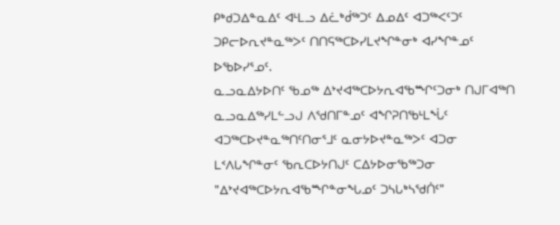ᑭᒃᑯᑐᐃᓐᓇᐃᑦ ᐊᒻᒪᓗ ᐃᓛᒃᑰᖅᑐᑦ ᐃᓄᐃᑦ ᐊᑐᖅᐸᑦᑐᑦ ᑐᑭᓕᐅᕆᔪᓐᓇᖅᐳᑦ ᑎᑎᕋᖅᑕᐅᓯᒪᔪᖏᓐᓂᒃ ᐊᓯᖏᓐᓄᑦ ᐅᖃᐅᓯᕐᓄᑦ.
ᓇᓗᓇᐃᔭᐅᑎᑦ ᖃᓄᖅ ᐃᔾᔪᐊᖅᑕᐅᔭᕆᐊᖃᖖᒋᑦᑐᓂᒃ ᑎᒍᒥᐊᖅᑎ ᓇᓗᓇᐃᖅᓯᒪᓪᓗᒍ ᐱᖁᑎᒥᓐᓄᑦ ᐊᖏᕈᑎᖃᒻᒪᖔᑦ ᐊᑐᖅᑕᐅᔪᓐᓇᖅᑎᑦᑎᓂᕐᒧᑦ ᓇᓂᔭᐅᔪᓐᓇᖅᐳᑦ ᐊᑐᓂ ᒪᑉᐱᒐᖏᓐᓂᑦ ᖃᕆᑕᐅᔭᑎᒍᑦ ᑕᐃᔭᐅᓂᖃᖅᑐᓂ "ᐃᔾᔪᐊᖅᑕᐅᔭᕆᐊᖃᖖᒋᓐᓂᖓᓄᑦ ᑐᓴᒐᒃᓴᖁᑏᑦ"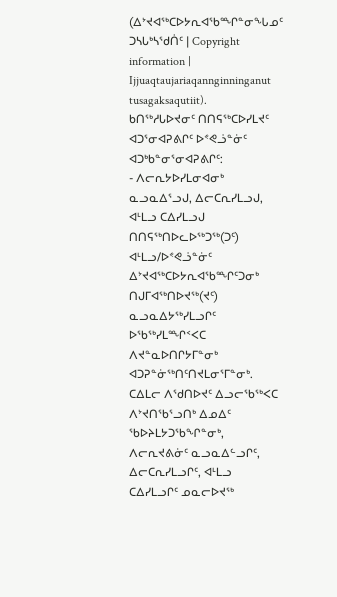(ᐃᔾᔪᐊᖅᑕᐅᔭᕆᐊᖃᖖᒋᓐᓂᖓᓄᑦ ᑐᓴᒐᒃᓴᖁᑏᑦ | Copyright information | Ijjuaqtaujariaqannginninganut tusagaksaqutiit).
ᑲᑎᖅᓱᒐᐅᔪᓂᑦ ᑎᑎᕋᖅᑕᐅᓯᒪᔪᑦ ᐊᑐᕐᓂᐊᕈᕕᒋᑦ ᐅᕝᕙᓘᓐᓃᑦ ᐊᑐᒃᑲᓐᓂᕐᓂᐊᕈᕕᒋᑦ:
- ᐱᓕᕆᔭᐅᓯᒪᓂᐊᓂᒃ ᓇᓗᓇᐃᕐᓗᒍ, ᐃᓕᑕᕆᓯᒪᓗᒍ, ᐊᒻᒪᓗ ᑕᐃᓯᒪᓗᒍ ᑎᑎᕋᖅᑎᐅᓚᐅᖅᑐᖅ(ᑐᑦ) ᐊᒻᒪᓗ/ᐅᕝᕙᓘᓐᓃᑦ ᐃᔾᔪᐊᖅᑕᐅᔭᕆᐊᖃᖖᒋᑦᑐᓂᒃ ᑎᒍᒥᐊᖅᑎᐅᔪᖅ(ᔪᑦ) ᓇᓗᓇᐃᔭᖅᓯᒪᓗᒋᑦ ᐅᖃᖅᓯᒪᖖᒋᑉᐸᑕ ᐱᔪᓐᓇᐅᑎᒋᔭᒥᓐᓂᒃ ᐊᑐᕈᓐᓃᖅᑎᑦᑎᔪᒪᓂᕐᒥᓐᓂᒃ. ᑕᐃᒪᓕ ᐱᖁᑎᐅᔪᑦ ᐃᓗᓕᖃᖅᐸᑕ ᐱᔾᔪᑎᖃᕐᓗᑎᒃ ᐃᓄᐃᑦ ᖃᐅᔨᒪᔭᑐᖃᖏᓐᓂᒃ, ᐱᓕᕆᔪᕕᓃᑦ ᓇᓗᓇᐃᓪᓗᒋᑦ, ᐃᓕᑕᕆᓯᒪᓗᒋᑦ, ᐊᒻᒪᓗ ᑕᐃᓯᒪᓗᒋᑦ ᓄᓇᓕᐅᔪᖅ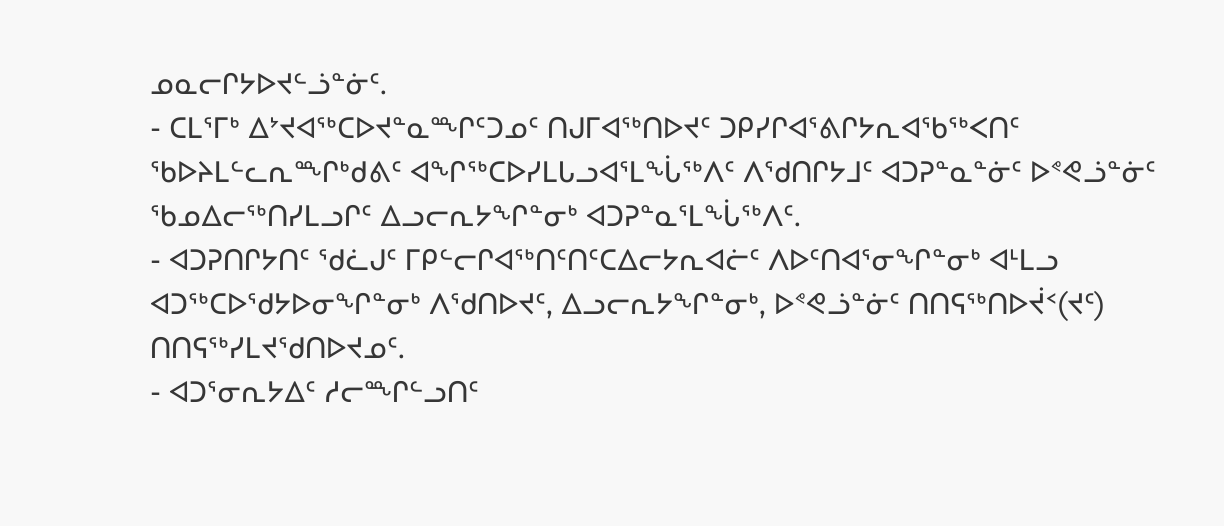ᓄᓇᓕᒋᔭᐅᔪᓪᓘᓐᓃᑦ.
- ᑕᒪᕐᒥᒃ ᐃᔾᔪᐊᖅᑕᐅᔪᓐᓇᖖᒋᑦᑐᓄᑦ ᑎᒍᒥᐊᖅᑎᐅᔪᑦ ᑐᑭᓯᒋᐊᕐᕕᒋᔭᕆᐊᖃᖅᐸᑎᑦ ᖃᐅᔨᒪᓪᓚᕆᖖᒋᒃᑯᕕᑦ ᐊᖏᖅᑕᐅᓯᒪᒐᓗᐊᕐᒪᖔᖅᐱᑦ ᐱᖁᑎᒋᔭᒧᑦ ᐊᑐᕈᓐᓇᓐᓃᑦ ᐅᕝᕙᓘᓐᓃᑦ ᖃᓄᐃᓕᖅᑎᓯᒪᓗᒋᑦ ᐃᓗᓕᕆᔭᖏᓐᓂᒃ ᐊᑐᕈᓐᓇᕐᒪᖔᖅᐱᑦ.
- ᐊᑐᕈᑎᒋᔭᑎᑦ ᖁᓛᒍᑦ ᒥᑭᓪᓕᒋᐊᖅᑎᑦᑎᑦᑕᐃᓕᔭᕆᐊᓖᑦ ᐱᐅᑦᑎᐊᕐᓂᖏᓐᓂᒃ ᐊᒻᒪᓗ ᐊᑐᖅᑕᐅᖁᔭᐅᓂᖏᓐᓂᒃ ᐱᖁᑎᐅᔪᑦ, ᐃᓗᓕᕆᔭᖏᓐᓂᒃ, ᐅᕝᕙᓘᓐᓃᑦ ᑎᑎᕋᖅᑎᐅᔫᑉ(ᔪᑦ) ᑎᑎᕋᖅᓯᒪᔪᖁᑎᐅᔪᓄᑦ.
- ᐊᑐᕐᓂᕆᔭᐃᑦ ᓱᓕᖖᒋᓪᓗᑎᑦ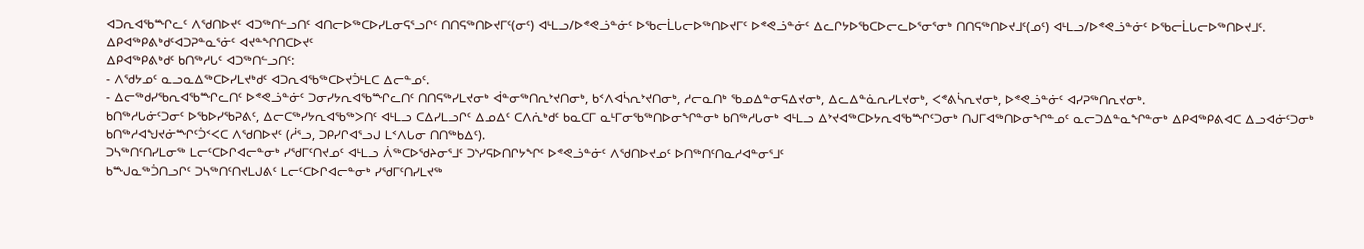ᐊᑐᕆᐊᖃᖖᒋᓚᑦ ᐱᖁᑎᐅᔪᑦ ᐊᑐᖅᑎᓪᓗᑎᑦ ᐊᑎᓕᐅᖅᑕᐅᓯᒪᓂᕋᕐᓗᒋᑦ ᑎᑎᕋᖅᑎᐅᔪᒥᑦ(ᓂᑦ) ᐊᒻᒪᓗ/ᐅᕝᕙᓘᓐᓃᑦ ᐅᖃᓕᒫᒐᓕᐅᖅᑎᐅᔪᒥᑦ ᐅᕝᕙᓘᓐᓃᑦ ᐃᓚᒋᔭᐅᖃᑕᐅᓕᓚᐅᕐᓂᕐᓂᒃ ᑎᑎᕋᖅᑎᐅᔪᒧᑦ(ᓄᑦ) ᐊᒻᒪᓗ/ᐅᕝᕙᓘᓐᓃᑦ ᐅᖃᓕᒫᒐᓕᐅᖅᑎᐅᔪᒧᑦ.
ᐃᑭᐊᖅᑭᕕᒃᑯᑦᐊᑐᕈᓐᓇᕐᓃᑦ ᐊᔪᓐᖏᑎᑕᐅᔪᑦ
ᐃᑭᐊᖅᑭᕕᒃᑯᑦ ᑲᑎᖅᓱᒐᑦ ᐊᑐᖅᑎᓪᓗᑎᑦ:
- ᐱᖁᔭᓄᑦ ᓇᓗᓇᐃᖅᑕᐅᓯᒪᔪᒃᑯᑦ ᐊᑐᕆᐊᖃᖅᑕᐅᔪᑑᒻᒪᑕ ᐃᓕᓐᓄᑦ.
- ᐃᓕᖅᑯᓯᖃᕆᐊᖃᖖᒋᓚᑎᑦ ᐅᕝᕙᓘᓐᓃᑦ ᑐᓂᓯᔭᕆᐊᖃᖖᒋᓚᑎᑦ ᑎᑎᕋᖅᓯᒪᔪᓂᒃ ᐋᓐᓂᖅᑎᕆᔾᔪᑎᓂᒃ, ᑲᑉᐱᐊᓵᕆᔾᔪᑎᓂᒃ, ᓱᓕᓇᑎᒃ ᖃᓄᐃᓐᓂᕋᐃᔪᓂᒃ, ᐃᓚᐃᓐᓈᕆᓯᒪᔪᓂᒃ, ᐸᕝᕕᓵᕆᔪᓂᒃ, ᐅᕝᕙᓘᓐᓃᑦ ᐊᓯᕈᖅᑎᕆᔪᓂᒃ.
ᑲᑎᖅᓱᒐᓃᑦᑐᓂᑦ ᐅᖃᐅᓯᖃᕈᕕᑦ, ᐃᓕᑕᖅᓯᔭᕆᐊᖃᖅᐳᑎᑦ ᐊᒻᒪᓗ ᑕᐃᓯᒪᓗᒋᑦ ᐃᓄᐃᑦ ᑕᐱᕇᒃᑯᑦ ᑲᓇᑕᒥ ᓇᒻᒥᓂᖃᖅᑎᐅᓂᖏᓐᓂᒃ ᑲᑎᖅᓱᒐᓂᒃ ᐊᒻᒪᓗ ᐃᔾᔪᐊᖅᑕᐅᔭᕆᐊᖃᖖᒋᑦᑐᓂᒃ ᑎᒍᒥᐊᖅᑎᐅᓂᖏᓐᓄᑦ ᓇᓕᑐᐃᓐᓇᖏᓐᓂᒃ ᐃᑭᐊᖅᑭᕕᐊᑕ ᐃᓗᐊᓃᑦᑐᓂᒃ ᑲᑎᖅᓱᐊᖑᔪᓃᖖᒋᑦᑑᑉᐸᑕ ᐱᖁᑎᐅᔪᑦ (ᓲᕐᓗ, ᑐᑭᓯᒋᐊᕐᓗᒍ ᒪᑉᐱᒐᓂ ᑎᑎᖅᑲᐃᑦ).
ᑐᓴᖅᑎᑦᑎᓯᒪᓂᖅ ᒪᓕᑦᑕᐅᒋᐊᓕᓐᓂᒃ ᓯᖁᒥᑦᑎᔪᓄᑦ ᐊᒻᒪᓗ ᐲᖅᑕᐅᖁᔨᓂᕐᒧᑦ ᑐᔅᓯᕋᐅᑎᒋᔭᖏᑦ ᐅᕝᕙᓘᓐᓃᑦ ᐱᖁᑎᐅᔪᓄᑦ ᐅᑎᖅᑎᑦᑎᓇᓱᐊᓐᓂᕐᒧᑦ
ᑲᖖᒍᓇᖅᑑᑎᓗᒋᑦ ᑐᓴᖅᑎᑦᑎᔪᒪᒍᕕᑦ ᒪᓕᑦᑕᐅᒋᐊᓕᓐᓂᒃ ᓯᖁᒥᑦᑎᓯᒪᔪᖅ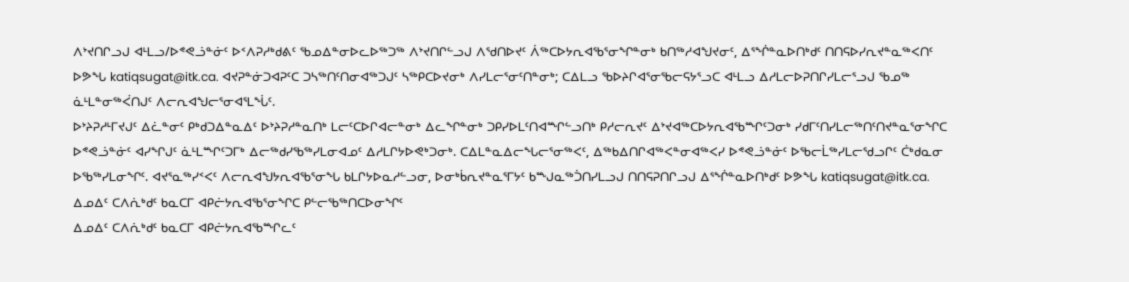ᐱᔾᔪᑎᒋᓗᒍ ᐊᒻᒪᓗ/ᐅᕝᕙᓘᓐᓃᑦ ᐅᑉᐱᕈᓱᒃᑯᕕᑦ ᖃᓄᐃᓐᓂᐅᓚᐅᖅᑐᖅ ᐱᔾᔪᑎᒋᓪᓗᒍ ᐱᖁᑎᐅᔪᑦ ᐲᖅᑕᐅᔭᕆᐊᖃᕐᓂᖏᓐᓂᒃ ᑲᑎᖅᓱᐊᖑᔪᓂᑦ, ᐃᕐᖐᓐᓇᐅᑎᒃᑯᑦ ᑎᑎᕋᐅᓯᕆᔪᓐᓇᖅᐸᑎᑦ ᐅᕗᖓ katiqsugat@itk.ca. ᐊᔪᕈᓐᓃᑐᐊᕈᑦᑕ ᑐᓴᖅᑎᑦᑎᓂᐊᖅᑐᒍᑦ ᓴᖅᑭᑕᐅᔪᓂᒃ ᐱᓯᒪᓕᕐᓂᑦᑎᓐᓂᒃ; ᑕᐃᒪᓗ ᖃᐅᔨᒋᐊᕐᓂᖃᓕᕋᔭᕐᓗᑕ ᐊᒻᒪᓗ ᐃᓱᒪᓕᐅᕈᑎᒋᓯᒪᓕᕐᓗᒍ ᖃᓄᖅ ᓈᒻᒪᓐᓂᖅᐹᑎᒍᑦ ᐱᓕᕆᐊᖑᓕᕐᓂᐊᕐᒪᖔᑦ.
ᐅᔾᔨᕈᓱᒻᒥᔪᒍᑦ ᐃᓛᓐᓂᑦ ᑭᒃᑯᑐᐃᓐᓇᐃᑦ ᐅᔾᔨᕈᓱᓐᓇᑎᒃ ᒪᓕᑦᑕᐅᒋᐊᓕᓐᓂᒃ ᐃᓚᖏᓐᓂᒃ ᑐᑭᓯᐅᒪᑦᑎᐊᖖᒋᓪᓗᑎᒃ ᑭᓱᓕᕆᔪᑦ ᐃᔾᔪᐊᖅᑕᐅᔭᕆᐊᖃᖖᒋᑦᑐᓂᒃ ᓯᑯᒥᑦᑎᓯᒪᓕᖅᑎᑦᑎᔪᓐᓇᕐᓂᖏᑕ ᐅᕝᕙᓘᓐᓃᑦ ᐊᓯᖏᒍᑦ ᓈᒻᒪᖖᒋᑦᑐᒥᒃ ᐃᓕᖅᑯᓯᖃᖅᓯᒪᓂᐊᓄᑦ ᐃᓱᒪᒋᔭᐅᕙᒃᑐᓂᒃ. ᑕᐃᒪᓐᓇᐃᓕᖓᓕᕐᓂᖅᐸᑦ, ᐃᖅᑲᐃᑎᒋᐊᖅᐸᓐᓂᐊᖅᐸᓯ ᐅᕝᕙᓘᓐᓃᑦ ᐅᖃᓕᒫᖅᓯᒪᓕᖁᓗᒋᑦ ᑖᒃᑯᓇᓂ ᐅᖃᖅᓯᒪᓂᖏᑦ. ᐊᔪᕐᓇᖅᓯᑉᐸᑦ ᐱᓕᕆᐊᖑᔭᕆᐊᖃᕐᓂᖓ ᑲᒪᒋᔭᐅᓇᓱᓪᓗᓂ, ᐅᓂᒃᑳᕆᔪᓐᓇᕐᒥᔭᑦ ᑲᖖᒍᓇᖅᑑᑎᓯᒪᓗᒍ ᑎᑎᕋᕈᑎᒋᓗᒍ ᐃᕐᖐᓐᓇᐅᑎᒃᑯᑦ ᐅᕗᖓ katiqsugat@itk.ca.
ᐃᓄᐃᑦ ᑕᐱᕇᒃᑯᑦ ᑲᓇᑕᒥ ᐊᑭᓖᔭᕆᐊᖃᕐᓂᖏᑕ ᑭᓪᓕᖃᖅᑎᑕᐅᓂᖏᑦ
ᐃᓄᐃᑦ ᑕᐱᕇᒃᑯᑦ ᑲᓇᑕᒥ ᐊᑭᓖᔭᕆᐊᖃᖖᒋᓚᑦ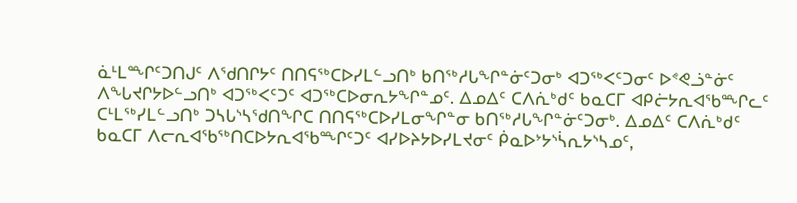ᓈᒻᒪᖖᒋᑦᑐᑎᒍᑦ ᐱᖁᑎᒋᔭᑦ ᑎᑎᕋᖅᑕᐅᓯᒪᓪᓗᑎᒃ ᑲᑎᖅᓱᒐᖏᓐᓃᑦᑐᓂᒃ ᐊᑐᖅᐸᑦᑐᓂᑦ ᐅᕝᕙᓘᓐᓃᑦ ᐱᖓᔪᒋᔭᐅᓪᓗᑎᒃ ᐊᑐᖅᐸᑦᑐᑦ ᐊᑐᖅᑕᐅᓂᕆᔭᖏᓐᓄᑦ. ᐃᓄᐃᑦ ᑕᐱᕇᒃᑯᑦ ᑲᓇᑕᒥ ᐊᑭᓖᔭᕆᐊᖃᖖᒋᓚᑦ ᑕᒻᒪᖅᓯᒪᓪᓗᑎᒃ ᑐᓴᒐᔅᓴᖁᑎᖏᑕ ᑎᑎᕋᖅᑕᐅᓯᒪᓂᖏᓐᓂ ᑲᑎᖅᓱᒐᖏᓐᓃᑦᑐᓂᒃ. ᐃᓄᐃᑦ ᑕᐱᕇᒃᑯᑦ ᑲᓇᑕᒥ ᐱᓕᕆᐊᖃᖅᑎᑕᐅᔭᕆᐊᖃᖖᒋᑦᑐᑦ ᐊᓯᐅᔨᔭᐅᓯᒪᔪᓂᑦ ᑮᓇᐅᔾᔭᔅᓵᕆᔭᔅᓴᓄᑦ,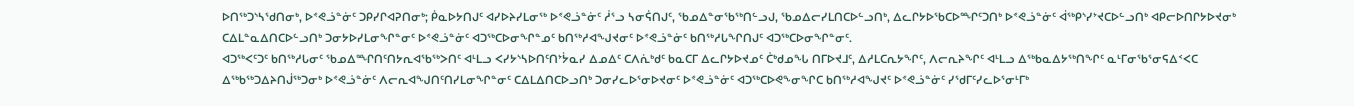ᐅᑎᖅᑐᔅᓴᖁᑎᓂᒃ, ᐅᕝᕙᓘᓐᓃᑦ ᑐᑭᓯᒋᐊᕈᑎᓂᒃ; ᑮᓇᐅᔭᑎᒍᑦ ᐊᓯᐅᔨᓯᒪᓂᖅ ᐅᕝᕙᓘᓐᓃᑦ ᓲᕐᓗ ᓴᓂᕌᑎᒍᑦ, ᖃᓄᐃᓐᓂᖃᖅᑎᓪᓗᒍ, ᖃᓄᐃᓕᓯᒪᑎᑕᐅᓪᓗᑎᒃ, ᐃᓚᒋᔭᐅᖃᑕᐅᖖᒋᑦᑐᑎᒃ ᐅᕝᕙᓘᓐᓃᑦ ᐋᖅᑭᔅᓯᔾᔪᑕᐅᓪᓗᑎᒃ ᐊᑭᓕᐅᑎᒋᔭᐅᔪᓂᒃ ᑕᐃᒪᓐᓇᐃᑎᑕᐅᓪᓗᑎᒃ ᑐᓂᔭᐅᓯᒪᓂᖏᓐᓂᑦ ᐅᕝᕙᓘᓐᓃᑦ ᐊᑐᖅᑕᐅᓂᖏᓐᓄᑦ ᑲᑎᖅᓱᐊᖑᔪᓂᑦ ᐅᕝᕙᓘᓐᓃᑦ ᑲᑎᖅᓱᒐᖏᑎᒍᑦ ᐊᑐᖅᑕᐅᓂᖏᓐᓂᑦ.
ᐊᑐᖅᐸᑦᑐᑦ ᑲᑎᖅᓱᒐᓂᑦ ᖃᓄᐃᖖᒋᑎᑦᑎᔭᕆᐊᖃᖅᐳᑎᑦ ᐊᒻᒪᓗ ᐸᓯᔭᔅᓴᐅᑎᑦᑎᔾᔮᓇᓯ ᐃᓄᐃᑦ ᑕᐱᕇᒃᑯᑦ ᑲᓇᑕᒥ ᐃᓚᒋᔭᐅᔪᓄᑦ ᑖᒃᑯᓄᖓ ᑎᒥᐅᔪᒧᑦ, ᐃᓱᒪᑕᕆᔭᖏᑦ, ᐱᓕᕆᔨᖏᑦ ᐊᒻᒪᓗ ᐃᖅᑲᓇᐃᔭᖅᑎᖏᑦ ᓇᒻᒥᓂᖃᕐᓂᕋᐃᑉᐸᑕ ᐃᖅᑲᖅᑐᐃᔨᑎᒎᖅᑐᓂᒃ ᐅᕝᕙᓘᓐᓃᑦ ᐱᓕᕆᐊᖑᑎᑦᑎᓯᒪᓂᖏᓐᓂᑦ ᑕᐃᒪᐃᑎᑕᐅᓗᑎᒃ ᑐᓂᓯᓚᐅᕐᓂᐅᔪᓂᑦ ᐅᕝᕙᓘᓐᓃᑦ ᐊᑐᖅᑕᐅᕙᖕᓂᖏᑕ ᑲᑎᖅᓱᐊᖑᔪᑦ ᐅᕝᕙᓘᓐᓃᑦ ᓯᖁᒥᑦᓯᓚᐅᕐᓂᒻᒥᒃ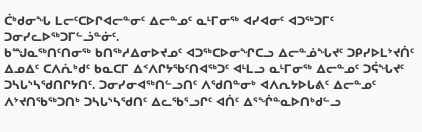ᑖᒃᑯᓂᖓ ᒪᓕᑦᑕᐅᒋᐊᓕᓐᓂᑦ ᐃᓕᓐᓄᑦ ᓇᒻᒥᓂᖅ ᐊᓯᐊᓂᑦ ᐊᑐᖅᑐᒥᑦ ᑐᓂᓯᓚᐅᖅᑐᒥᓪᓘᓐᓃᑦ.
ᑲᙳᓇᖅᑎᑦᑎᓂᖅ ᑲᑎᖅᓱᐃᓂᐅᔪᓄᑦ ᐊᑐᖅᑕᐅᓂᖏᑕᓗ ᐃᓕᓐᓅᖓᔪᑦ ᑐᑭᓯᐅᒪᔾᔪᑏᑦ
ᐃᓄᐃᑦ ᑕᐱᕇᒃᑯᑦ ᑲᓇᑕᒥ ᐃᑉᐱᒋᔭᖃᑦᑎᐊᖅᑐᑦ ᐊᒻᒪᓗ ᓇᒻᒥᓂᖅ ᐃᓕᓐᓄᑦ ᑐᕌᖓᔪᑦ ᑐᓴᒐᔅᓴᖁᑎᒋᔭᑎᑦ. ᑐᓂᓯᓂᐊᖅᑎᓪᓗᑎᑦ ᐱᖁᑎᓐᓂᒃ ᐊᐱᕆᔭᐅᒐᕕᑦ ᐃᓕᓐᓄᑦ ᐱᔾᔪᑎᖃᖅᑐᑎᒃ ᑐᓴᒐᔅᓴᖁᑎᑦ ᐃᓚᖃᕐᓗᒋᑦ ᐊᑏᑦ ᐃᕐᖐᓐᓇᐅᑎᒃᑯᓪᓗ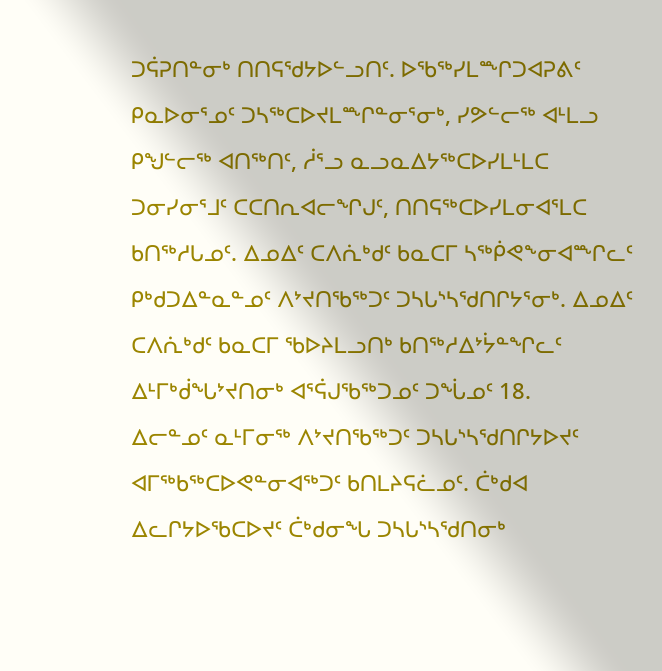ᑐᕌᕈᑎᓐᓂᒃ ᑎᑎᕋᖁᔭᐅᓪᓗᑎᑦ. ᐅᖃᖅᓯᒪᖖᒋᑐᐊᕈᕕᑦ ᑭᓇᐅᓂᕐᓄᑦ ᑐᓴᖅᑕᐅᔪᒪᖖᒋᓐᓂᕐᓂᒃ, ᓯᕗᓪᓕᖅ ᐊᒻᒪᓗ ᑭᖑᓪᓕᖅ ᐊᑎᖅᑎᑦ, ᓲᕐᓗ ᓇᓗᓇᐃᔭᖅᑕᐅᓯᒪᒻᒪᑕ ᑐᓂᓯᓂᕐᒧᑦ ᑕᑕᑎᕆᐊᓕᖏᒍᑦ, ᑎᑎᕋᖅᑕᐅᓯᒪᓂᐊᕐᒪᑕ ᑲᑎᖅᓱᒐᓄᑦ. ᐃᓄᐃᑦ ᑕᐱᕇᒃᑯᑦ ᑲᓇᑕᒥ ᓴᖅᑮᕙᖕᓂᐊᖖᒋᓚᑦ ᑭᒃᑯᑐᐃᓐᓇᓐᓄᑦ ᐱᔾᔪᑎᖃᖅᑐᑦ ᑐᓴᒐᔅᓴᖁᑎᒋᔭᕐᓂᒃ. ᐃᓄᐃᑦ ᑕᐱᕇᒃᑯᑦ ᑲᓇᑕᒥ ᖃᐅᔨᒪᓗᑎᒃ ᑲᑎᖅᓱᐃᔾᔮᓐᖏᓚᑦ ᐃᒻᒥᒃᑰᖓᔾᔪᑎᓂᒃ ᐊᕐᕌᒍᖃᖅᑐᓄᑦ ᑐᖔᓄᑦ 18.
ᐃᓕᓐᓄᑦ ᓇᒻᒥᓂᖅ ᐱᔾᔪᑎᖃᖅᑐᑦ ᑐᓴᒐᔅᓴᖁᑎᒋᔭᐅᔪᑦ ᐊᒥᖅᑲᖅᑕᐅᕙᓐᓂᐊᖅᑐᑦ ᑲᑎᒪᔨᕋᓛᓄᑦ. ᑖᒃᑯᐊ ᐃᓚᒋᔭᐅᖃᑕᐅᔪᑦ ᑖᒃᑯᓂᖓ ᑐᓴᒐᔅᓴᖁᑎᓂᒃ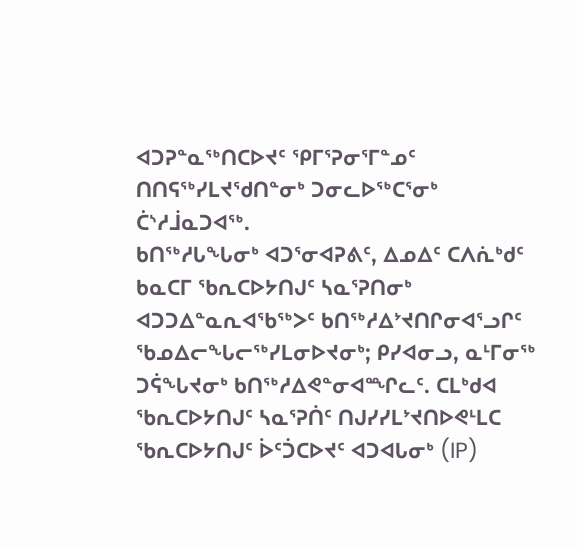ᐊᑐᕈᓐᓇᖅᑎᑕᐅᔪᑦ ᕿᒥᕐᕈᓂᕐᒥᓐᓄᑦ ᑎᑎᕋᖅᓯᒪᔪᖁᑎᓐᓂᒃ ᑐᓂᓚᐅᖅᑕᕐᓂᒃ ᑖᔅᓱᒨᓇᑐᐊᖅ.
ᑲᑎᖅᓱᒐᖓᓂᒃ ᐊᑐᕐᓂᐊᕈᕕᑦ, ᐃᓄᐃᑦ ᑕᐱᕇᒃᑯᑦ ᑲᓇᑕᒥ ᖃᕆᑕᐅᔭᑎᒍᑦ ᓴᓇᕐᕈᑎᓂᒃ ᐊᑐᑐᐃᓐᓇᕆᐊᖃᖅᐳᑦ ᑲᑎᖅᓱᐃᔾᔪᑎᒋᓂᐊᕐᓗᒋᑦ ᖃᓄᐃᓕᖓᓕᖅᓯᒪᓂᐅᔪᓂᒃ; ᑭᓯᐊᓂᓗ, ᓇᒻᒥᓂᖅ ᑐᕌᖓᔪᓂᒃ ᑲᑎᖅᓱᐃᕙᓐᓂᐊᖖᒋᓚᑦ. ᑕᒪᒃᑯᐊ ᖃᕆᑕᐅᔭᑎᒍᑦ ᓴᓇᕐᕈᑏᑦ ᑎᒍᓯᓯᒪᔾᔪᑎᐅᕙᒻᒪᑕ ᖃᕆᑕᐅᔭᑎᒍᑦ ᐆᑦᑑᑕᐅᔪᑦ ᐊᑐᐊᒐᓂᒃ (IP)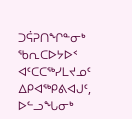ᑐᕌᕈᑎᖏᓐᓂᒃ ᖃᕆᑕᐅᔭᐅᑉ ᐊᑦᑕᑕᖅᓯᒪᔪᓄᑦ ᐃᑭᐊᖅᑭᕕᐊᒍᑦ, ᐅᓪᓗᖓᓂᒃ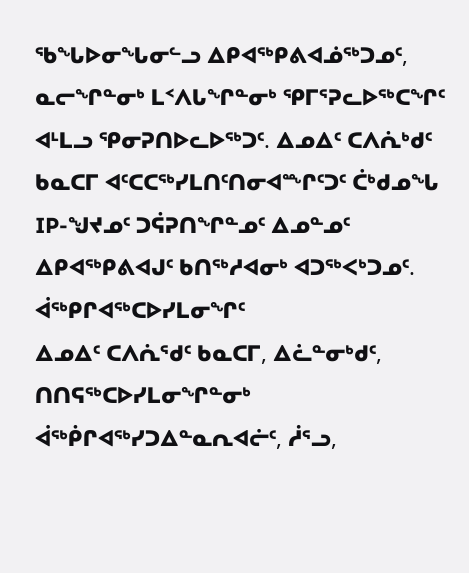ᖃᖓᐅᓂᖓᓂᓪᓗ ᐃᑭᐊᖅᑭᕕᐊᓅᖅᑐᓄᑦ, ᓇᓕᖏᓐᓂᒃ ᒪᑉᐱᒐᖏᓐᓂᒃ ᕿᒥᕐᕈᓚᐅᖅᑕᖏᑦ ᐊᒻᒪᓗ ᕿᓂᕈᑎᐅᓚᐅᖅᑐᑦ. ᐃᓄᐃᑦ ᑕᐱᕇᒃᑯᑦ ᑲᓇᑕᒥ ᐊᑦᑕᑕᖅᓯᒪᑎᑦᑎᓂᐊᖖᒋᑦᑐᑦ ᑖᒃᑯᓄᖓ IP-ᖑᔪᓄᑦ ᑐᕌᕈᑎᖏᓐᓄᑦ ᐃᓄᓐᓄᑦ ᐃᑭᐊᖅᑭᕕᐊᒍᑦ ᑲᑎᖅᓱᐊᓂᒃ ᐊᑐᖅᐸᒃᑐᓄᑦ.
ᐋᖅᑭᒋᐊᖅᑕᐅᓯᒪᓂᖏᑦ
ᐃᓄᐃᑦ ᑕᐱᕇᕐᑯᑦ ᑲᓇᑕᒥ, ᐃᓛᓐᓂᒃᑯᑦ, ᑎᑎᕋᖅᑕᐅᓯᒪᓂᖏᓐᓂᒃ ᐋᖅᑮᒋᐊᖅᓯᑐᐃᓐᓇᕆᐊᓖᑦ, ᓲᕐᓗ,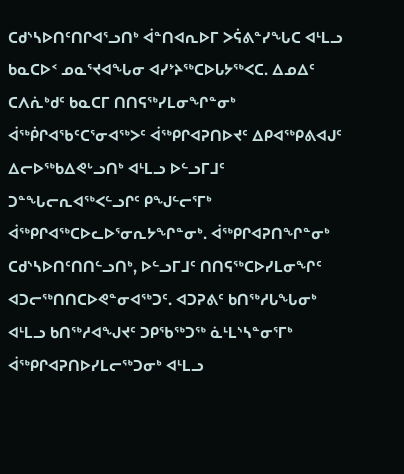ᑕᑯᔅᓴᐅᑎᑦᑎᒋᐊᕐᓗᑎᒃ ᐋᓐᑎᐊᕆᐅᒥ ᐳᕌᕕᓐᓯᖓᑕ ᐊᒻᒪᓗ ᑲᓇᑕᐅᑉ ᓄᓇᕐᔪᐊᖓᓂ ᐊᓯᔾᔨᖅᑕᐅᒐᔭᖅᐸᑕ. ᐃᓄᐃᑦ ᑕᐱᕇᒃᑯᑦ ᑲᓇᑕᒥ ᑎᑎᕋᖅᓯᒪᓂᖏᓐᓂᒃ ᐋᖅᑮᒋᐊᖃᑦᑕᕐᓂᐊᖅᐳᑦ ᐋᖅᑭᒋᐊᕈᑎᐅᔪᑦ ᐃᑭᐊᖅᑭᕕᐊᒍᑦ ᐃᓕᐅᖅᑲᐃᕙᒡᓗᑎᒃ ᐊᒻᒪᓗ ᐅᓪᓗᒥᒧᑦ ᑐᓐᖓᓕᕆᐊᖅᐸᓪᓗᒋᑦ ᑭᖑᓪᓕᕐᒥᒃ ᐋᖅᑭᒋᐊᖅᑕᐅᓚᐅᕐᓂᕆᔭᖏᓐᓂᒃ. ᐋᖅᑭᒋᐊᕈᑎᖏᓐᓂᒃ ᑕᑯᔅᓴᐅᑎᑦᑎᑎᓪᓗᑎᒃ, ᐅᓪᓗᒥᒧᑦ ᑎᑎᕋᖅᑕᐅᓯᒪᓂᖏᑦ ᐊᑐᓕᖅᑎᑎᑕᐅᕙᓐᓂᐊᖅᑐᑦ. ᐊᑐᕈᕕᑦ ᑲᑎᖅᓱᒐᖓᓂᒃ ᐊᒻᒪᓗ ᑲᑎᖅᓱᐊᖑᔪᑦ ᑐᑭᖃᖅᑐᖅ ᓈᒻᒪᔅᓴᓐᓂᕐᒥᒃ ᐋᖅᑭᒋᐊᕈᑎᐅᓯᒪᓕᖅᑐᓂᒃ ᐊᒻᒪᓗ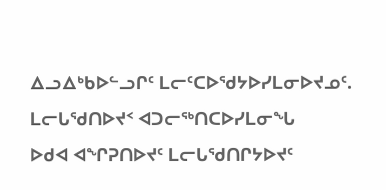ᐃᓗᐃᒃᑲᐅᓪᓗᒋᑦ ᒪᓕᑦᑕᐅᖁᔭᐅᓯᒪᓂᐅᔪᓄᑦ.
ᒪᓕᒐᖁᑎᐅᔪᑉ ᐊᑐᓕᖅᑎᑕᐅᓯᒪᓂᖓ
ᐅᑯᐊ ᐊᖏᕈᑎᐅᔪᑦ ᒪᓕᒐᖁᑎᒋᔭᐅᔪᑦ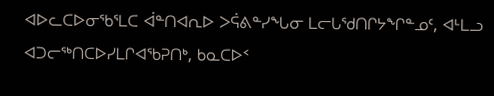ᐊᐅᓚᑕᐅᓂᖃᕐᒪᑕ ᐋᓐᑎᐊᕆᐅ ᐳᕌᕕᓐᓯᖓᓂ ᒪᓕᒐᖁᑎᒋᔭᖏᓐᓄᑦ, ᐊᒻᒪᓗ ᐊᑐᓕᖅᑎᑕᐅᓯᒪᒋᐊᖃᕈᑎᒃ, ᑲᓇᑕᐅᑉ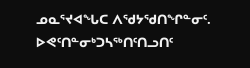ᓄᓇᕐᔪᐊᖓᑕ ᐱᖁᔭᖁᑎᖏᓐᓂᑦ.
ᐅᕙᑦᑎᓐᓂᒃᑐᓴᖅᑎᑦᑎᓗᑎᑦ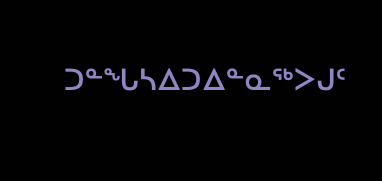ᑐᓐᖓᓴᐃᑐᐃᓐᓇᖅᐳᒍᑦ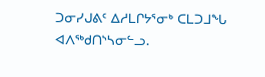ᑐᓂᓯᒍᕕᑦ ᐃᓱᒪᒋᔭᕐᓂᒃ ᑕᒪᑐᒧᖓ ᐊᐱᖅᑯᑎᔅᓴᓂᓪᓗ.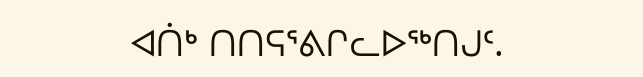ᐊᑏᒃ ᑎᑎᕋᕐᕕᒋᓚᐅᖅᑎᒍᑦ.